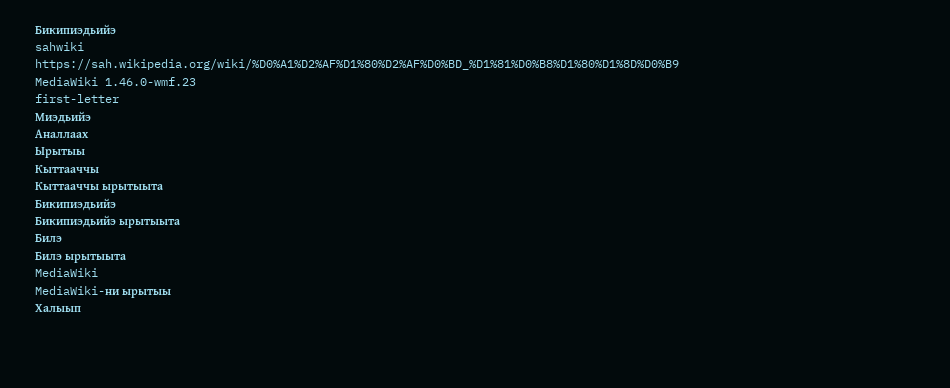Бикипиэдьийэ
sahwiki
https://sah.wikipedia.org/wiki/%D0%A1%D2%AF%D1%80%D2%AF%D0%BD_%D1%81%D0%B8%D1%80%D1%8D%D0%B9
MediaWiki 1.46.0-wmf.23
first-letter
Миэдьийэ
Аналлаах
Ырытыы
Кыттааччы
Кыттааччы ырытыыта
Бикипиэдьийэ
Бикипиэдьийэ ырытыыта
Билэ
Билэ ырытыыта
MediaWiki
MediaWiki-ни ырытыы
Халыып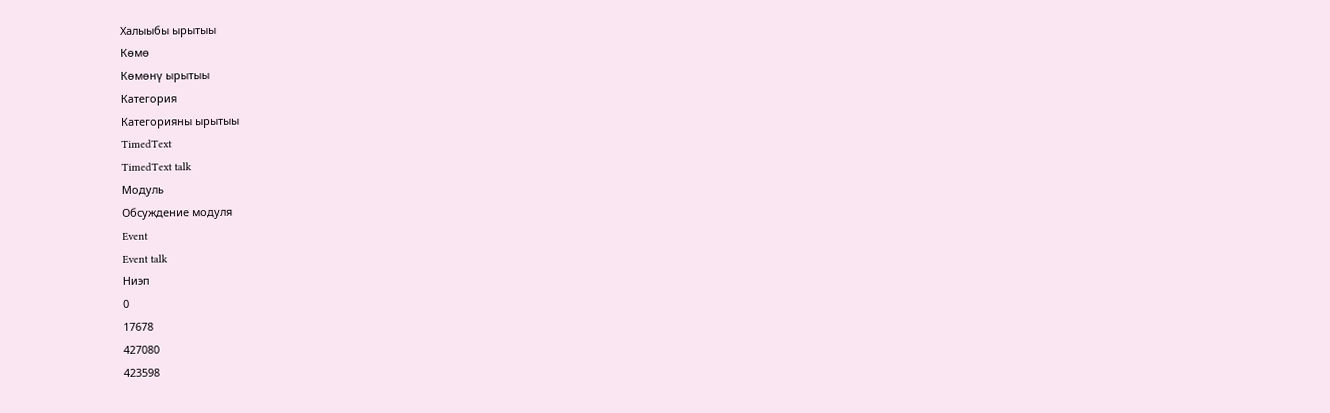Халыыбы ырытыы
Көмө
Көмөнү ырытыы
Категория
Категорияны ырытыы
TimedText
TimedText talk
Модуль
Обсуждение модуля
Event
Event talk
Ниэп
0
17678
427080
423598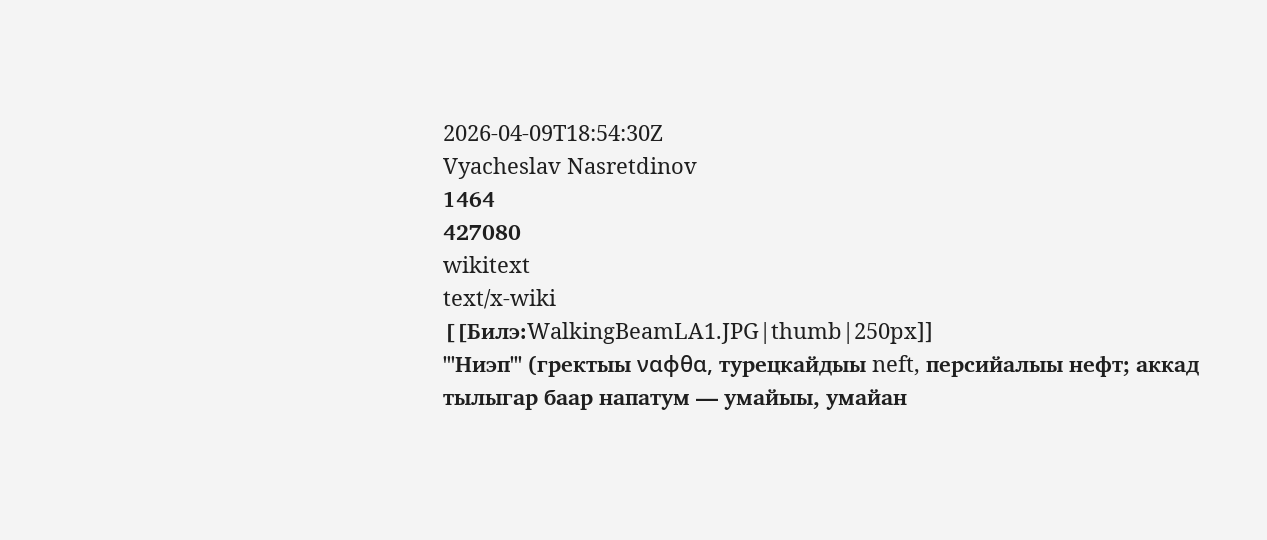2026-04-09T18:54:30Z
Vyacheslav Nasretdinov
1464
427080
wikitext
text/x-wiki
[[Билэ:WalkingBeamLA1.JPG|thumb|250px]]
'''Ниэп''' (гректыы ναφθα, турецкайдыы neft, персийалыы нефт; аккад тылыгар баар напатум — умайыы, умайан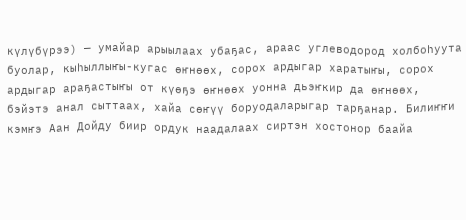күлүбүрээ) — умайар арыылаах убаҕас, араас углеводород холбоһуута буолар, кыһыллыҥы-кугас өҥнөөх, сорох ардыгар харатыҥы, сорох ардыгар араҕастыҥы от күөҕэ өҥнөөх уонна дьэҥкир да өҥнөөх, бэйэтэ анал сыттаах, хайа сөҥүү боруодаларыгар тарҕанар. Билиҥҥи кэмҥэ Аан Дойду биир ордук наадалаах сиртэн хостонор баайа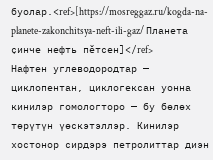буолар.<ref>[https://mosreggaz.ru/kogda-na-planete-zakonchitsya-neft-ili-gaz/ Планета ҫинче нефть пӗтсен]</ref>
Нафтен углеводородтар — циклопентан, циклогексан уонна кинилэр гомологторо — бу бөлөх төрүтүн үөскэтэллэр. Кинилэр хостонор сирдэрэ петролиттар диэн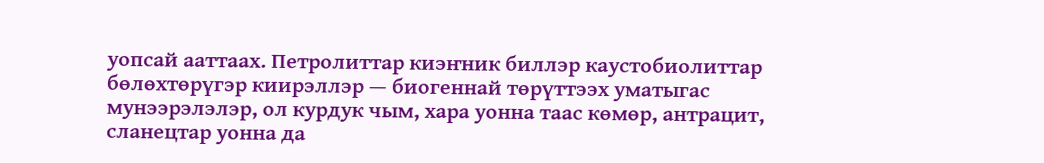уопсай ааттаах. Петролиттар киэҥник биллэр каустобиолиттар бөлөхтөрүгэр киирэллэр — биогеннай төрүттээх уматыгас мунээрэлэлэр, ол курдук чым, хара уонна таас көмөр, антрацит, сланецтар уонна да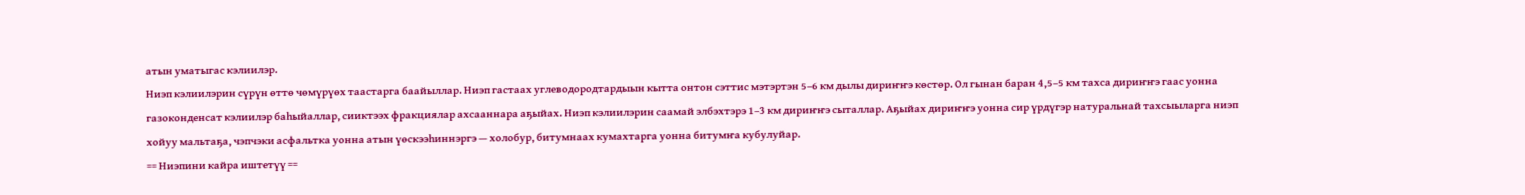атын уматыгас кэлиилэр.
Ниэп кэлиилэрин сүрүн өттө чөмүрүөх таастарга баайыллар. Ниэп гастаах углеводородтардыын кытта онтон сэттис мэтэртэн 5–6 км дылы дириҥҥэ көстөр. Ол гынан баран 4,5–5 км тахса дириҥҥэ гаас уонна газоконденсат кэлиилэр баһыйаллар, сииктээх фракциялар ахсааннара аҕыйах. Ниэп кэлиилэрин саамай элбэхтэрэ 1–3 км дириҥҥэ сыталлар. Аҕыйах дириҥҥэ уонна сир үрдүгэр натуральнай тахсыыларга ниэп хойуу мальтаҕа, чэпчэки асфальтка уонна атын үөскээһиннэргэ — холобур, битумнаах кумахтарга уонна битумҥа кубулуйар.
== Ниэпини кайра иштетүү ==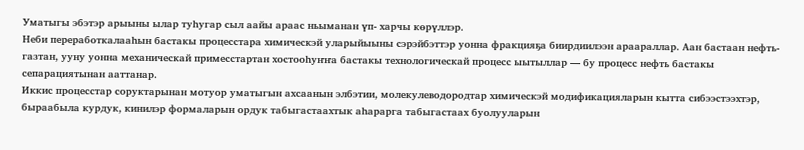Уматыгы эбэтэр арыыны ылар туһугар сыл аайы араас ньыманан үп- харчы көрүллэр.
Неби переработкалааһын бастакы процесстара химическэй уларыйыыны сэрэйбэттэр уонна фракцияҕа биирдиилээн араараллар. Аан бастаан нефть- газтан, ууну уонна механическай примесстартан хостооһуҥҥа бастакы технологическай процесс ыытыллар — бу процесс нефть бастакы сепарациятынан ааттанар.
Иккис процесстар соруктарынан мотуор уматыгын ахсаанын элбэтии, молекулеводородтар химическэй модификацияларын кытта сибээстээхтэр, быраабыла курдук, кинилэр формаларын ордук табыгастаахтык аһарарга табыгастаах буолууларын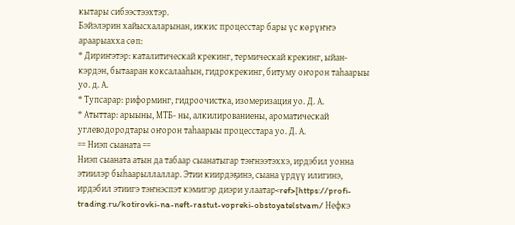кытары сибээстээхтэр.
Бэйэлэрин хайысхаларынан, иккис процесстар бары үс көрүҥҥэ араарыахха сөп:
* Дириҥэтэр: каталитическай крекинг, термическай крекинг, ыйан- кэрдэн, бытааран коксалааһын, гидрокрекинг, битуму оҥорон таһаарыы уо. д. А.
* Тупсарар: риформинг, гидроочистка, изомеризация уо. Д. А.
* Атыттар: арыыны, МТБ- ны, алкилированиены, ароматическай углеводородтары оҥорон таһаарыы процесстара уо. Д. А.
== Ниэп сыаната ==
Ниэп сыаната атын да табаар сыанатыгар тэҥнээтэххэ, ирдэбил уонна этиилэр быһаарыллаллар. Этии киирдэҕинэ, сыана үрдүү илигинэ, ирдэбил этиигэ тэҥнэспэт кэмигэр диэри улаатар<ref>[https://profi-trading.ru/kotirovki-na-neft-rastut-vopreki-obstoyatelstvam/ Нефкэ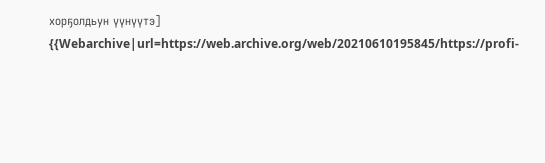хорҕолдьун үүнүүтэ] {{Webarchive|url=https://web.archive.org/web/20210610195845/https://profi-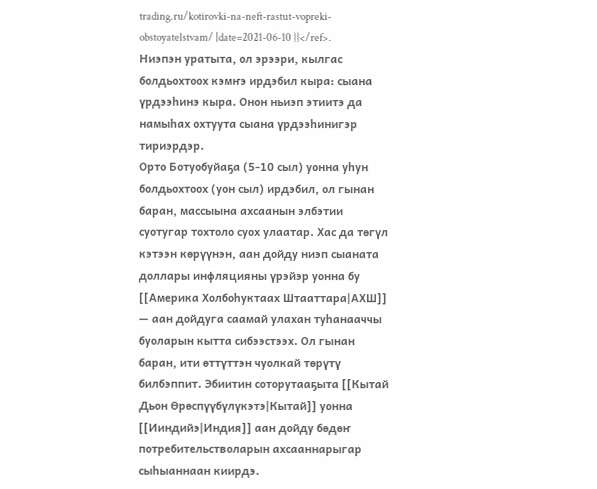trading.ru/kotirovki-na-neft-rastut-vopreki-obstoyatelstvam/ |date=2021-06-10 }}</ref>.
Ниэпэн уратыта, ол эрээри, кылгас болдьохтоох кэмҥэ ирдэбил кыра: сыана үрдээһинэ кыра. Онон ньиэп этиитэ да намыһах охтуута сыана үрдээһинигэр тириэрдэр.
Орто Ботуобуйаҕа (5-10 сыл) уонна уһун болдьохтоох (уон сыл) ирдэбил, ол гынан баран, массыына ахсаанын элбэтии суотугар тохтоло суох улаатар. Хас да төгүл кэтээн көрүүнэн, аан дойду ниэп сыаната доллары инфляцияны үрэйэр уонна бу [[Америка Холбоһуктаах Штааттара|АХШ]] — аан дойдуга саамай улахан туһанааччы буоларын кытта сибээстээх. Ол гынан баран, ити өттүттэн чуолкай төрүтү билбэппит. Эбиитин соторутааҕыта [[Кытай Дьон Өрөспүүбүлүкэтэ|Кытай]] уонна [[Ииндийэ|Индия]] аан дойду бөдөҥ потребительстволарын ахсааннарыгар сыһыаннаан киирдэ.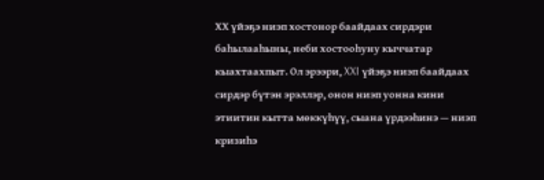ХХ үйэҕэ ниэп хостонор баайдаах сирдэри баһылааһыны, неби хостооһуну кыччатар кыахтаахпыт. Ол эрээри, XXI үйэҕэ ниэп баайдаах сирдэр бүтэн эрэллэр, онон ниэп уонна кини этиитин кытта мөккүһүү, сыана үрдээһинэ — ниэп кризиһэ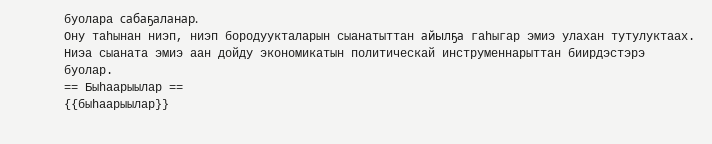буолара сабаҕаланар.
Ону таһынан ниэп, ниэп бородуукталарын сыанатыттан айылҕа гаһыгар эмиэ улахан тутулуктаах.
Ниэа сыаната эмиэ аан дойду экономикатын политическай инструменнарыттан биирдэстэрэ буолар.
== Быһаарыылар ==
{{быһаарыылар}}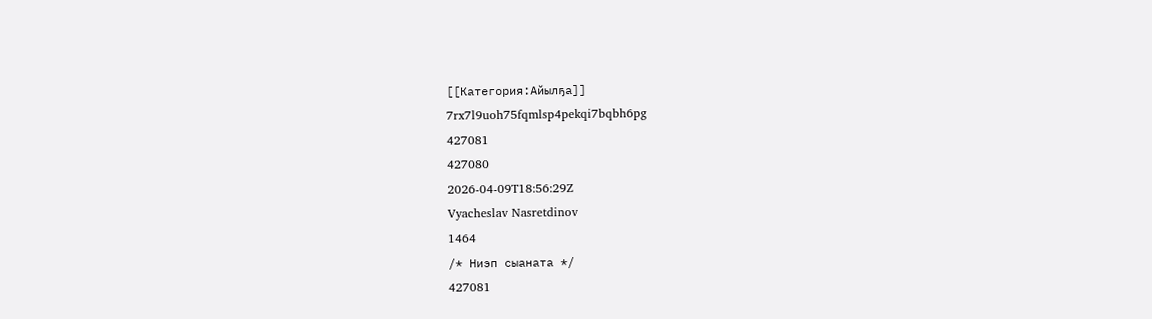[[Категория:Айылҕа]]
7rx7l9uoh75fqmlsp4pekqi7bqbh6pg
427081
427080
2026-04-09T18:56:29Z
Vyacheslav Nasretdinov
1464
/* Ниэп сыаната */
427081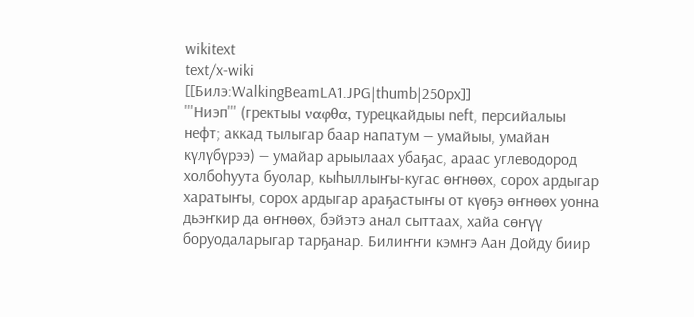wikitext
text/x-wiki
[[Билэ:WalkingBeamLA1.JPG|thumb|250px]]
'''Ниэп''' (гректыы ναφθα, турецкайдыы neft, персийалыы нефт; аккад тылыгар баар напатум — умайыы, умайан күлүбүрээ) — умайар арыылаах убаҕас, араас углеводород холбоһуута буолар, кыһыллыҥы-кугас өҥнөөх, сорох ардыгар харатыҥы, сорох ардыгар араҕастыҥы от күөҕэ өҥнөөх уонна дьэҥкир да өҥнөөх, бэйэтэ анал сыттаах, хайа сөҥүү боруодаларыгар тарҕанар. Билиҥҥи кэмҥэ Аан Дойду биир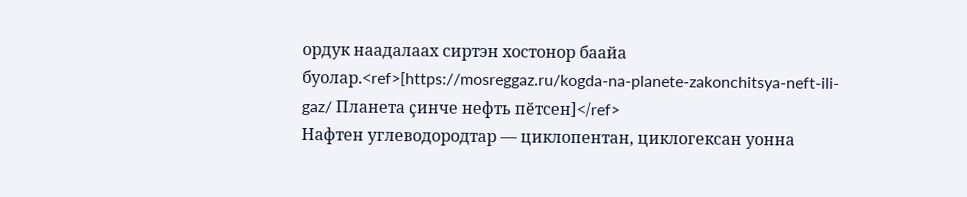ордук наадалаах сиртэн хостонор баайа буолар.<ref>[https://mosreggaz.ru/kogda-na-planete-zakonchitsya-neft-ili-gaz/ Планета ҫинче нефть пӗтсен]</ref>
Нафтен углеводородтар — циклопентан, циклогексан уонна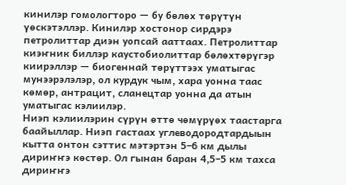кинилэр гомологторо — бу бөлөх төрүтүн үөскэтэллэр. Кинилэр хостонор сирдэрэ петролиттар диэн уопсай ааттаах. Петролиттар киэҥник биллэр каустобиолиттар бөлөхтөрүгэр киирэллэр — биогеннай төрүттээх уматыгас мунээрэлэлэр, ол курдук чым, хара уонна таас көмөр, антрацит, сланецтар уонна да атын уматыгас кэлиилэр.
Ниэп кэлиилэрин сүрүн өттө чөмүрүөх таастарга баайыллар. Ниэп гастаах углеводородтардыын кытта онтон сэттис мэтэртэн 5–6 км дылы дириҥҥэ көстөр. Ол гынан баран 4,5–5 км тахса дириҥҥэ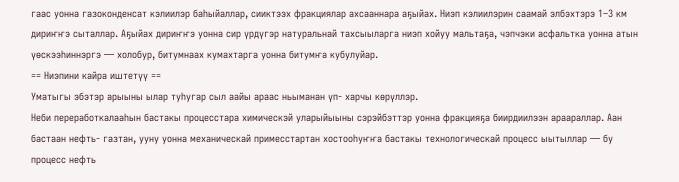гаас уонна газоконденсат кэлиилэр баһыйаллар, сииктээх фракциялар ахсааннара аҕыйах. Ниэп кэлиилэрин саамай элбэхтэрэ 1–3 км дириҥҥэ сыталлар. Аҕыйах дириҥҥэ уонна сир үрдүгэр натуральнай тахсыыларга ниэп хойуу мальтаҕа, чэпчэки асфальтка уонна атын үөскээһиннэргэ — холобур, битумнаах кумахтарга уонна битумҥа кубулуйар.
== Ниэпини кайра иштетүү ==
Уматыгы эбэтэр арыыны ылар туһугар сыл аайы араас ньыманан үп- харчы көрүллэр.
Неби переработкалааһын бастакы процесстара химическэй уларыйыыны сэрэйбэттэр уонна фракцияҕа биирдиилээн араараллар. Аан бастаан нефть- газтан, ууну уонна механическай примесстартан хостооһуҥҥа бастакы технологическай процесс ыытыллар — бу процесс нефть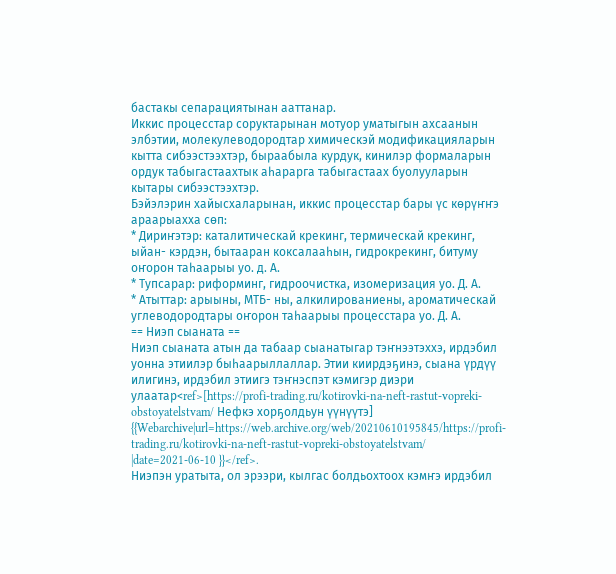бастакы сепарациятынан ааттанар.
Иккис процесстар соруктарынан мотуор уматыгын ахсаанын элбэтии, молекулеводородтар химическэй модификацияларын кытта сибээстээхтэр, быраабыла курдук, кинилэр формаларын ордук табыгастаахтык аһарарга табыгастаах буолууларын кытары сибээстээхтэр.
Бэйэлэрин хайысхаларынан, иккис процесстар бары үс көрүҥҥэ араарыахха сөп:
* Дириҥэтэр: каталитическай крекинг, термическай крекинг, ыйан- кэрдэн, бытааран коксалааһын, гидрокрекинг, битуму оҥорон таһаарыы уо. д. А.
* Тупсарар: риформинг, гидроочистка, изомеризация уо. Д. А.
* Атыттар: арыыны, МТБ- ны, алкилированиены, ароматическай углеводородтары оҥорон таһаарыы процесстара уо. Д. А.
== Ниэп сыаната ==
Ниэп сыаната атын да табаар сыанатыгар тэҥнээтэххэ, ирдэбил уонна этиилэр быһаарыллаллар. Этии киирдэҕинэ, сыана үрдүү илигинэ, ирдэбил этиигэ тэҥнэспэт кэмигэр диэри улаатар<ref>[https://profi-trading.ru/kotirovki-na-neft-rastut-vopreki-obstoyatelstvam/ Нефкэ хорҕолдьун үүнүүтэ] {{Webarchive|url=https://web.archive.org/web/20210610195845/https://profi-trading.ru/kotirovki-na-neft-rastut-vopreki-obstoyatelstvam/ |date=2021-06-10 }}</ref>.
Ниэпэн уратыта, ол эрээри, кылгас болдьохтоох кэмҥэ ирдэбил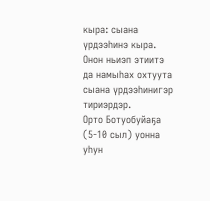кыра: сыана үрдээһинэ кыра. Онон ньиэп этиитэ да намыһах охтуута сыана үрдээһинигэр тириэрдэр.
Орто Ботуобуйаҕа (5-10 сыл) уонна уһун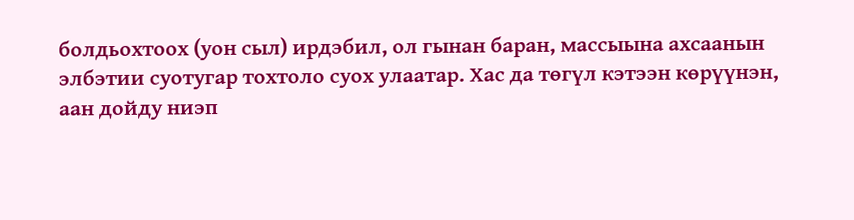болдьохтоох (уон сыл) ирдэбил, ол гынан баран, массыына ахсаанын элбэтии суотугар тохтоло суох улаатар. Хас да төгүл кэтээн көрүүнэн, аан дойду ниэп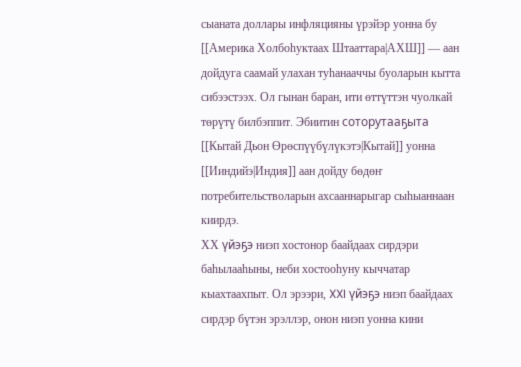сыаната доллары инфляцияны үрэйэр уонна бу [[Америка Холбоһуктаах Штааттара|АХШ]] — аан дойдуга саамай улахан туһанааччы буоларын кытта сибээстээх. Ол гынан баран, ити өттүттэн чуолкай төрүтү билбэппит. Эбиитин соторутааҕыта [[Кытай Дьон Өрөспүүбүлүкэтэ|Кытай]] уонна [[Ииндийэ|Индия]] аан дойду бөдөҥ потребительстволарын ахсааннарыгар сыһыаннаан киирдэ.
ХХ үйэҕэ ниэп хостонор баайдаах сирдэри баһылааһыны, неби хостооһуну кыччатар кыахтаахпыт. Ол эрээри, XXI үйэҕэ ниэп баайдаах сирдэр бүтэн эрэллэр, онон ниэп уонна кини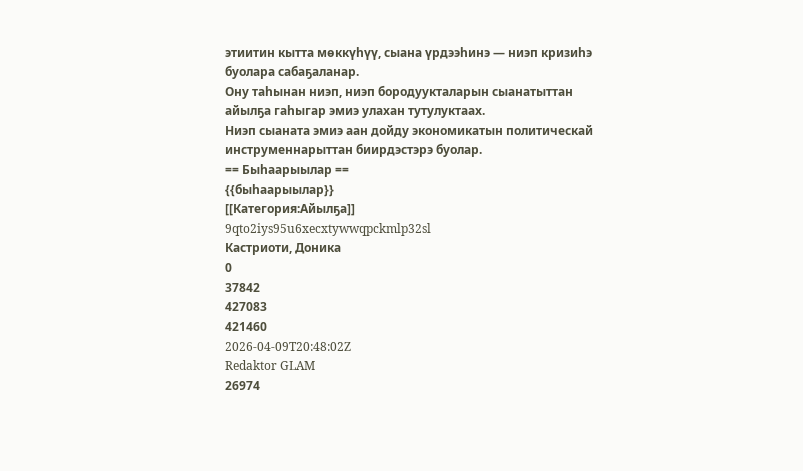этиитин кытта мөккүһүү, сыана үрдээһинэ — ниэп кризиһэ буолара сабаҕаланар.
Ону таһынан ниэп, ниэп бородуукталарын сыанатыттан айылҕа гаһыгар эмиэ улахан тутулуктаах.
Ниэп сыаната эмиэ аан дойду экономикатын политическай инструменнарыттан биирдэстэрэ буолар.
== Быһаарыылар ==
{{быһаарыылар}}
[[Категория:Айылҕа]]
9qto2iys95u6xecxtywwqpckmlp32sl
Кастриоти, Доника
0
37842
427083
421460
2026-04-09T20:48:02Z
Redaktor GLAM
26974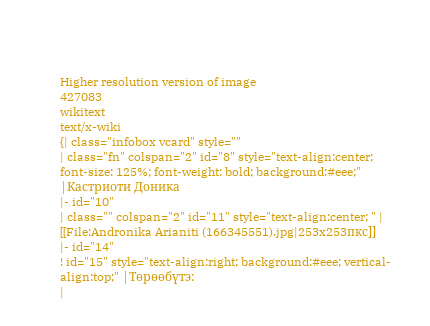Higher resolution version of image
427083
wikitext
text/x-wiki
{| class="infobox vcard" style=""
| class="fn" colspan="2" id="8" style="text-align:center; font-size: 125%; font-weight: bold; background:#eee;" |Кастриоти Доника
|- id="10"
| class="" colspan="2" id="11" style="text-align:center; " | [[File:Andronika Arianiti (166345551).jpg|253x253пкс]]
|- id="14"
! id="15" style="text-align:right; background:#eee; vertical-align:top;" |Төрөөбүтэ:
|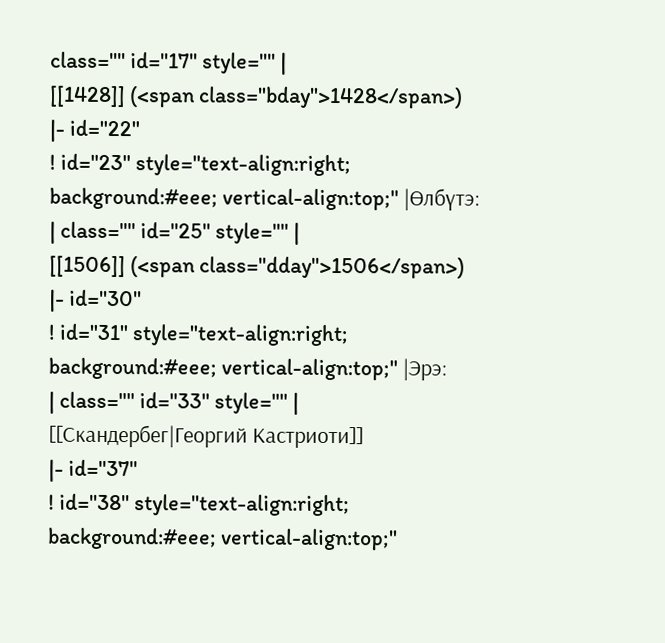class="" id="17" style="" |
[[1428]] (<span class="bday">1428</span>)
|- id="22"
! id="23" style="text-align:right; background:#eee; vertical-align:top;" |Өлбүтэ:
| class="" id="25" style="" |
[[1506]] (<span class="dday">1506</span>)
|- id="30"
! id="31" style="text-align:right; background:#eee; vertical-align:top;" |Эрэ:
| class="" id="33" style="" |
[[Скандербег|Георгий Кастриоти]]
|- id="37"
! id="38" style="text-align:right; background:#eee; vertical-align:top;"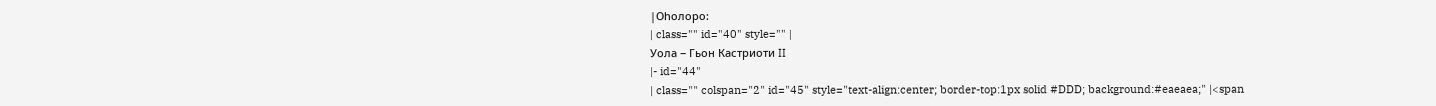|Оһолоро:
| class="" id="40" style="" |
Уола − Гьон Кастриоти II
|- id="44"
| class="" colspan="2" id="45" style="text-align:center; border-top:1px solid #DDD; background:#eaeaea;" |<span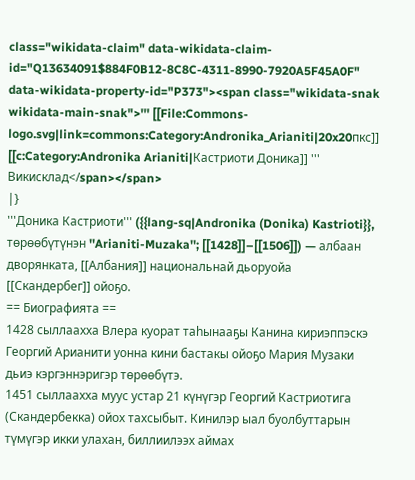class="wikidata-claim" data-wikidata-claim-id="Q13634091$884F0B12-8C8C-4311-8990-7920A5F45A0F" data-wikidata-property-id="P373"><span class="wikidata-snak wikidata-main-snak">''' [[File:Commons-logo.svg|link=commons:Category:Andronika_Arianiti|20x20пкс]] [[c:Category:Andronika Arianiti|Кастриоти Доника]] ''' Викисклад</span></span>
|}
'''Доника Кастриоти''' ({{lang-sq|Andronika (Donika) Kastrioti}}, төрөөбүтүнэн ''Arianiti-Muzaka''; [[1428]]–[[1506]]) — албаан дворянката, [[Албания]] национальнай дьоруойа [[Скандербег]] ойоҕо.
== Биографията ==
1428 сыллаахха Влера куорат таһынааҕы Канина кириэппэскэ Георгий Арианити уонна кини бастакы ойоҕо Мария Музаки дьиэ кэргэннэригэр төрөөбүтэ.
1451 сыллаахха муус устар 21 күнүгэр Георгий Кастриотига (Скандербекка) ойох тахсыбыт. Кинилэр ыал буолбуттарын түмүгэр икки улахан, биллиилээх аймах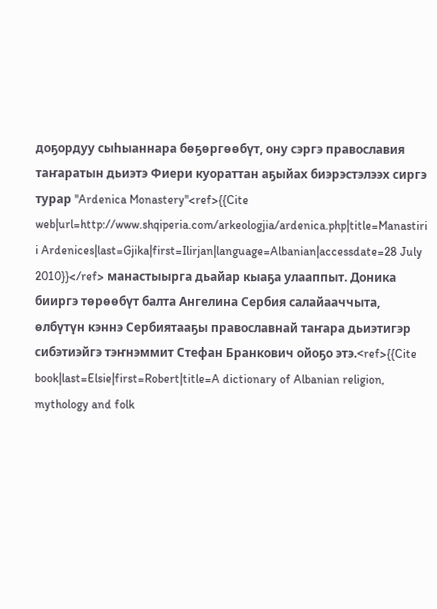доҕордуу сыһыаннара бөҕөргөөбүт, ону сэргэ православия таҥаратын дьиэтэ Фиери куораттан аҕыйах биэрэстэлээх сиргэ турар ''Ardenica Monastery''<ref>{{Cite web|url=http://www.shqiperia.com/arkeologjia/ardenica.php|title=Manastiri i Ardenices|last=Gjika|first=Ilirjan|language=Albanian|accessdate=28 July 2010}}</ref> манастыырга дьайар кыаҕа улааппыт. Доника бииргэ төрөөбүт балта Ангелина Сербия салайааччыта, өлбүтүн кэннэ Сербиятааҕы православнай таҥара дьиэтигэр сибэтиэйгэ тэҥнэммит Стефан Бранкович ойоҕо этэ.<ref>{{Cite book|last=Elsie|first=Robert|title=A dictionary of Albanian religion, mythology and folk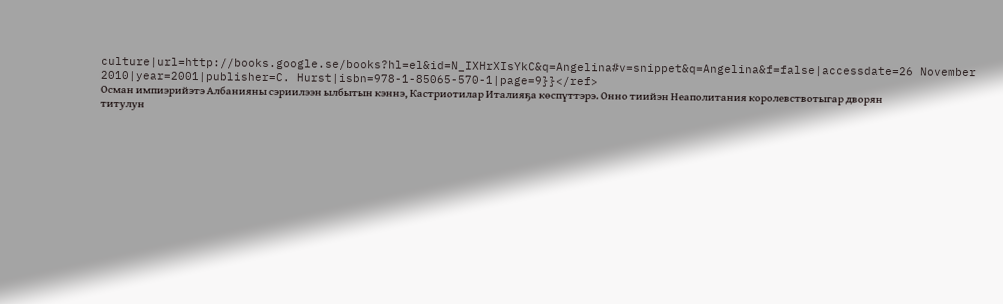culture|url=http://books.google.se/books?hl=el&id=N_IXHrXIsYkC&q=Angelina#v=snippet&q=Angelina&f=false|accessdate=26 November 2010|year=2001|publisher=C. Hurst|isbn=978-1-85065-570-1|page=9}}</ref>
Осман импиэрийэтэ Албанияны сэриилээн ылбытын кэннэ, Кастриотилар Италияҕа көспүттэрэ. Онно тиийэн Неаполитания королевствотыгар дворян титулун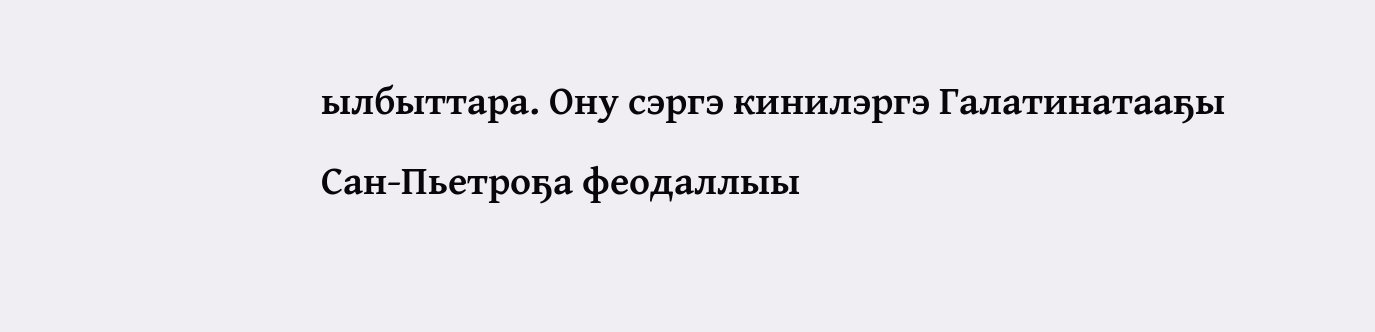ылбыттара. Ону сэргэ кинилэргэ Галатинатааҕы Сан-Пьетроҕа феодаллыы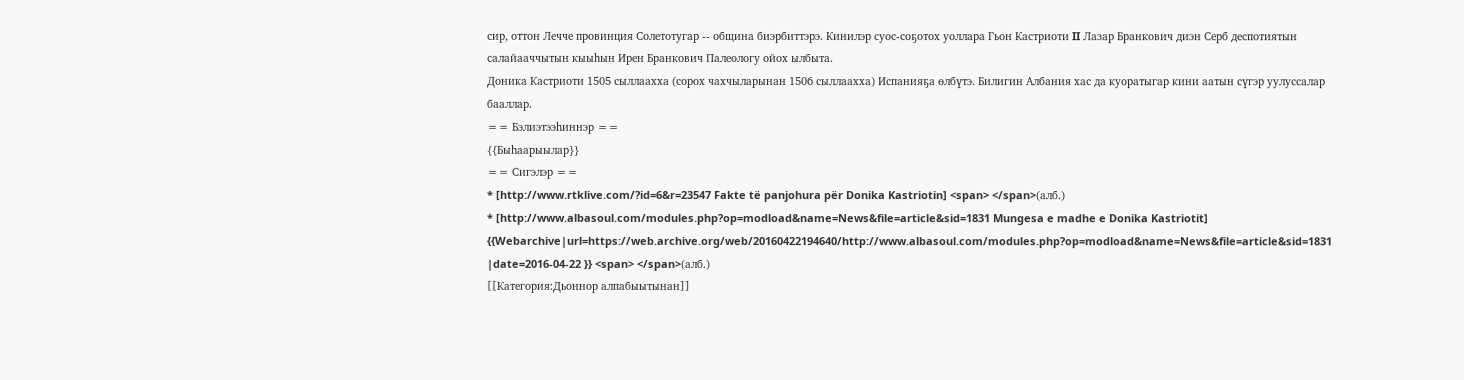сир, оттон Лечче провинция Солетотугар -- община биэрбиттэрэ. Кинилэр суос-соҕотох уоллара Гьон Кастриоти II Лазар Бранкович диэн Серб деспотиятын салайааччытын кыыһын Ирен Бранкович Палеологу ойох ылбыта.
Доника Кастриоти 1505 сыллаахха (сорох чахчыларынан 1506 сыллаахха) Испанияҕа өлбүтэ. Билигин Албания хас да куоратыгар кини аатын сүгэр уулуссалар бааллар.
== Бэлиэтээһиннэр ==
{{Быһаарыылар}}
== Сигэлэр ==
* [http://www.rtklive.com/?id=6&r=23547 Fakte të panjohura për Donika Kastriotin] <span> </span>(алб.)
* [http://www.albasoul.com/modules.php?op=modload&name=News&file=article&sid=1831 Mungesa e madhe e Donika Kastriotit] {{Webarchive|url=https://web.archive.org/web/20160422194640/http://www.albasoul.com/modules.php?op=modload&name=News&file=article&sid=1831 |date=2016-04-22 }} <span> </span>(алб.)
[[Категория:Дьоннор алпабыытынан]]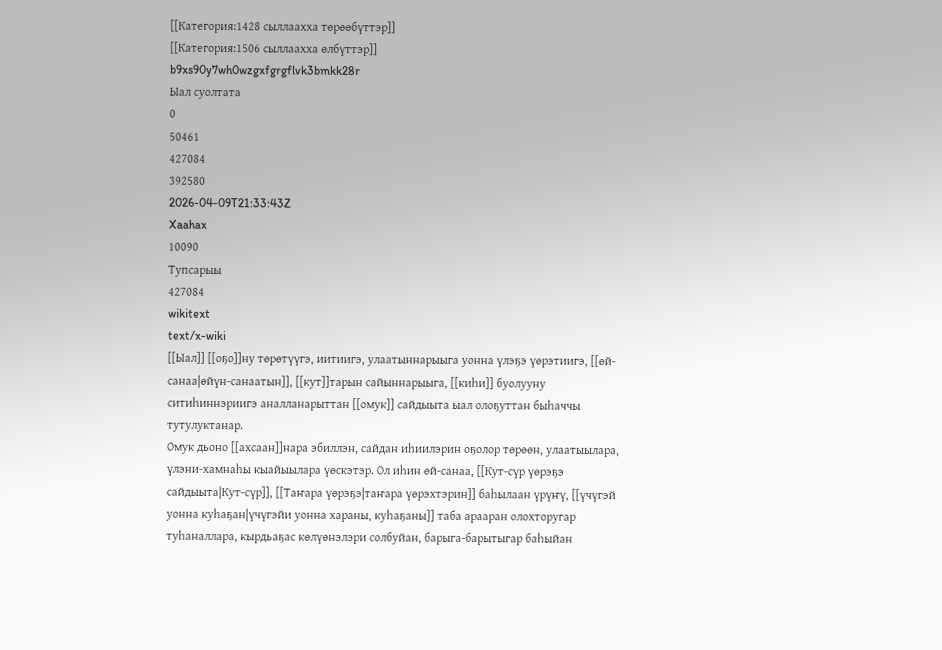[[Категория:1428 сыллаахха төрөөбүттэр]]
[[Категория:1506 сыллаахха өлбүттэр]]
b9xs90y7wh0wzgxfgrgflvk3bmkk28r
Ыал суолтата
0
50461
427084
392580
2026-04-09T21:33:43Z
Xaahax
10090
Тупсарыы
427084
wikitext
text/x-wiki
[[Ыал]] [[оҕо]]ну төрөтүүгэ, иитиигэ, улаатыннарыыга уонна үлэҕэ үөрэтиигэ, [[өй-санаа|өйүн-санаатын]], [[кут]]тарын сайыннарыыга, [[киһи]] буолууну ситиһиннэриигэ аналланарыттан [[омук]] сайдыыта ыал олоҕуттан быһаччы тутулуктанар.
Омук дьоно [[ахсаан]]нара эбиллэн, сайдан иһиилэрин оҕолор төрөөн, улаатыылара, үлэни-хамнаһы кыайыылара үөскэтэр. Ол иһин өй-санаа, [[Кут-сүр үөрэҕэ сайдыыта|Кут-сүр]], [[Таҥара үөрэҕэ|таҥара үөрэхтэрин]] баһылаан үрүҥү, [[үчүгэй уонна куһаҕан|үчүгэйи уонна хараны, куһаҕаны]] таба арааран олохторугар туһаналлара, кырдьаҕас көлүөнэлэри солбуйан, барыга-барытыгар баһыйан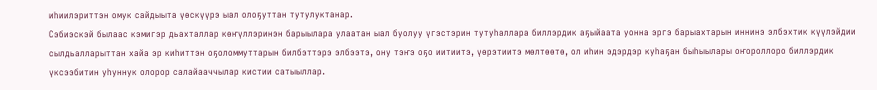иһиилэриттэн омук сайдыыта үөскүүрэ ыал олоҕуттан тутулуктанар.
Сэбиэскэй былаас кэмигэр дьахталлар көҥүллэринэн барыылара улаатан ыал буолуу үгэстэрин тутуһаллара биллэрдик аҕыйаата уонна эргэ барыахтарын иннинэ элбэхтик күүлэйдии сылдьалларыттан хайа эр киһиттэн оҕоломмуттарын билбэттэрэ элбээтэ, ону тэҥэ оҕо иитиитэ, үөрэтиитэ мөлтөөтө, ол иһин эдэрдэр куһаҕан быһыылары оҥороллоро биллэрдик үксээбитин уһуннук олорор салайааччылар кистии сатыыллар.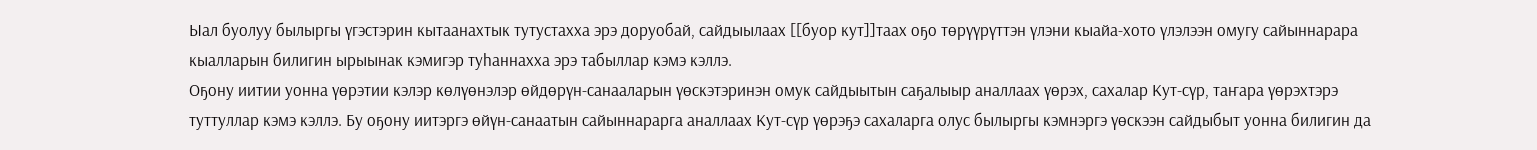Ыал буолуу былыргы үгэстэрин кытаанахтык тутустахха эрэ доруобай, сайдыылаах [[буор кут]]таах оҕо төрүүрүттэн үлэни кыайа-хото үлэлээн омугу сайыннарара кыалларын билигин ырыынак кэмигэр туһаннахха эрэ табыллар кэмэ кэллэ.
Оҕону иитии уонна үөрэтии кэлэр көлүөнэлэр өйдөрүн-санааларын үөскэтэринэн омук сайдыытын саҕалыыр аналлаах үөрэх, сахалар Кут-сүр, таҥара үөрэхтэрэ туттуллар кэмэ кэллэ. Бу оҕону иитэргэ өйүн-санаатын сайыннарарга аналлаах Кут-сүр үөрэҕэ сахаларга олус былыргы кэмнэргэ үөскээн сайдыбыт уонна билигин да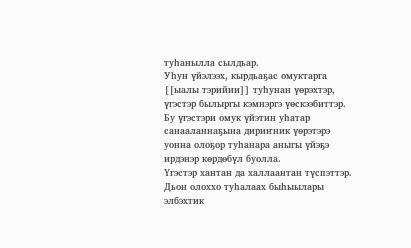туһанылла сылдьар.
Уһун үйэлээх, кырдьаҕас омуктарга [[ыалы тэрийии]] туһунан үөрэхтэр, үгэстэр былыргы кэмнэргэ үөскээбиттэр. Бу үгэстэри омук үйэтин уһатар санааланнаҕына дириҥник үөрэтэрэ уонна олоҕор туһанара аныгы үйэҕэ ирдэнэр көрдөбүл буолла.
Үгэстэр хантан да халлаантан түспэттэр. Дьон олоххо туһалаах быһыылары элбэхтик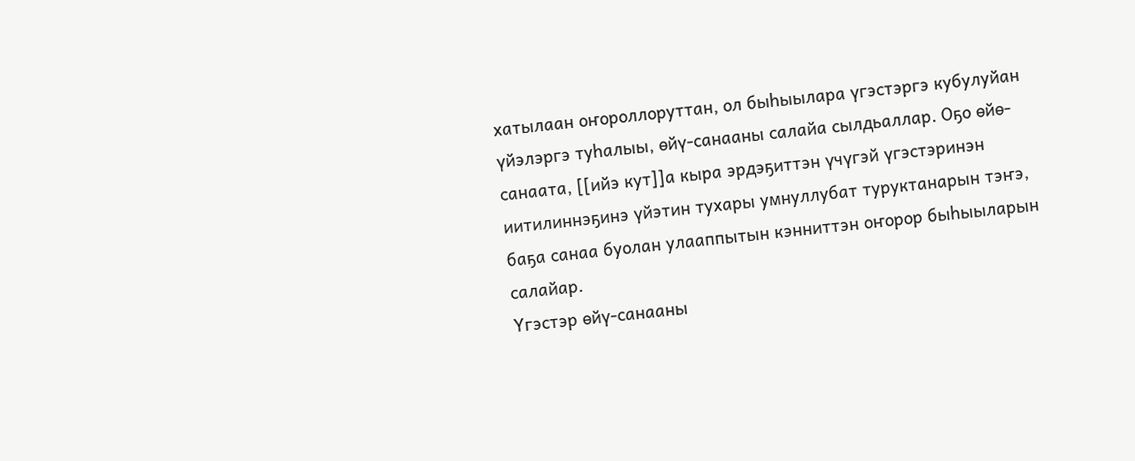хатылаан оҥороллоруттан, ол быһыылара үгэстэргэ кубулуйан үйэлэргэ туһалыы, өйү-санааны салайа сылдьаллар. Оҕо өйө-санаата, [[ийэ кут]]а кыра эрдэҕиттэн үчүгэй үгэстэринэн иитилиннэҕинэ үйэтин тухары умнуллубат туруктанарын тэҥэ, баҕа санаа буолан улааппытын кэнниттэн оҥорор быһыыларын салайар.
Үгэстэр өйү-санааны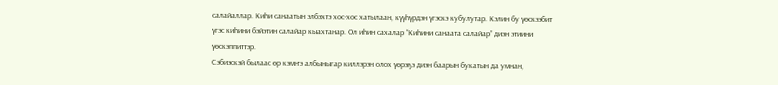салайаллар. Киһи санаатын элбэхтэ хос-хос хатылаан, күүһүрдэн үгэскэ кубулутар. Кэлин бу үөскээбит үгэс киһини бэйэтин салайар кыахтанар. Ол иһин сахалар “Киһини санаата салайар” диэн этиини үөскэппиттэр.
Сэбиэскэй былаас өр кэмҥэ албыныгар киллэрэн олох үөрэҕэ диэн баарын букатын да умнан,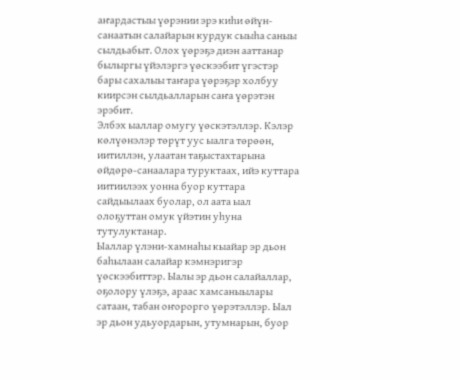аҥардастыы үөрэнии эрэ киһи өйүн-санаатын салайарын курдук сыыһа саныы сылдьабыт. Олох үөрэҕэ диэн ааттанар былыргы үйэлэргэ үөскээбит үгэстэр бары сахалыы таҥара үөрэҕэр холбуу киирсэн сылдьалларын саҥа үөрэтэн эрэбит.
Элбэх ыаллар омугу үөскэтэллэр. Кэлэр көлүөнэлэр төрүт уус ыалга төрөөн, иитиллэн, улаатан таҕыстахтарына өйдөрө-санаалара туруктаах, ийэ куттара иитиилээх уонна буор куттара сайдыылаах буолар, ол аата ыал олоҕуттан омук үйэтин уһуна тутулуктанар.
Ыаллар үлэни-хамнаһы кыайар эр дьон баһылаан салайар кэмнэригэр үөскээбиттэр. Ыалы эр дьон салайаллар, оҕолору үлэҕэ, араас хамсаныылары сатаан, табан оҥорорго үөрэтэллэр. Ыал эр дьон удьуордарын, утумнарын, буор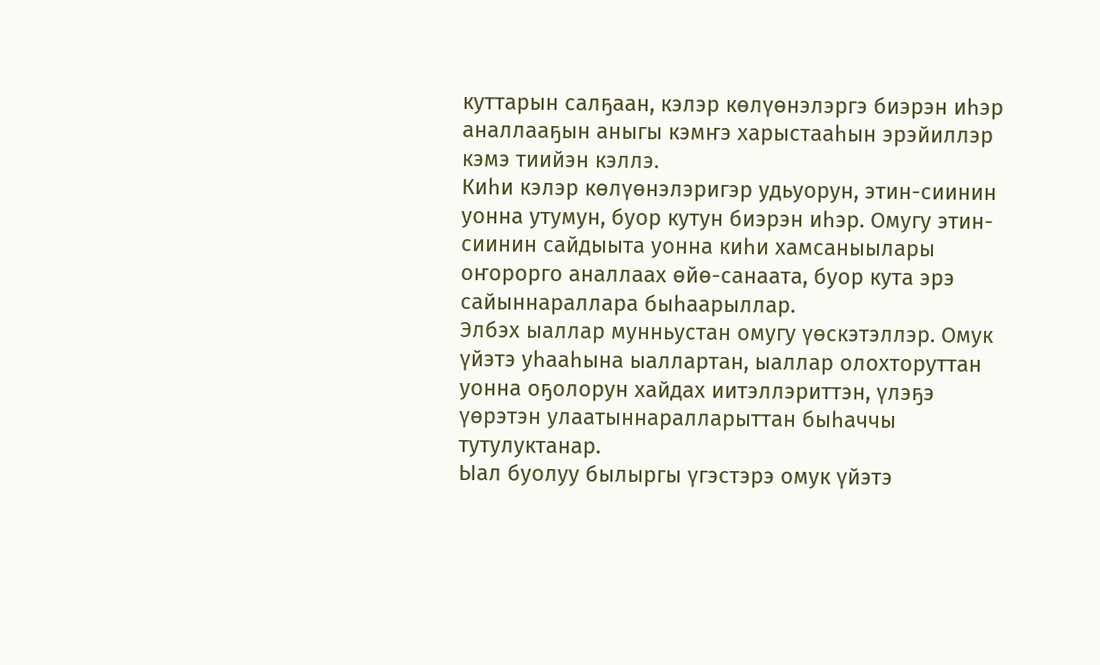куттарын салҕаан, кэлэр көлүөнэлэргэ биэрэн иһэр аналлааҕын аныгы кэмҥэ харыстааһын эрэйиллэр кэмэ тиийэн кэллэ.
Киһи кэлэр көлүөнэлэригэр удьуорун, этин-сиинин уонна утумун, буор кутун биэрэн иһэр. Омугу этин-сиинин сайдыыта уонна киһи хамсаныылары оҥорорго аналлаах өйө-санаата, буор кута эрэ сайыннараллара быһаарыллар.
Элбэх ыаллар мунньустан омугу үөскэтэллэр. Омук үйэтэ уһааһына ыаллартан, ыаллар олохторуттан уонна оҕолорун хайдах иитэллэриттэн, үлэҕэ үөрэтэн улаатыннаралларыттан быһаччы тутулуктанар.
Ыал буолуу былыргы үгэстэрэ омук үйэтэ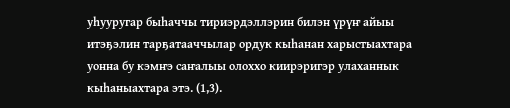уһууругар быһаччы тириэрдэллэрин билэн үрүҥ айыы итэҕэлин тарҕатааччылар ордук кыһанан харыстыахтара уонна бу кэмҥэ саҥалыы олоххо киирэригэр улаханнык кыһаныахтара этэ. (1,3).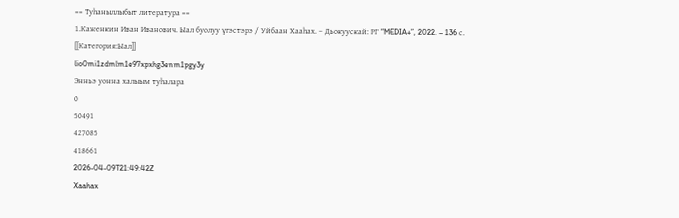== Туһаныллыбыт литература ==
1.Каженкин Иван Иванович. Ыал буолуу үгэстэрэ / Уйбаан Хааһах. – Дьокуускай: РГ “MEDIA+”, 2022. – 136 с.
[[Категория:Ыал]]
lio0mi1zdmlm1e97xpxhg3enm1pgy3y
Энньэ уонна халыым туһалара
0
50491
427085
418661
2026-04-09T21:49:42Z
Xaahax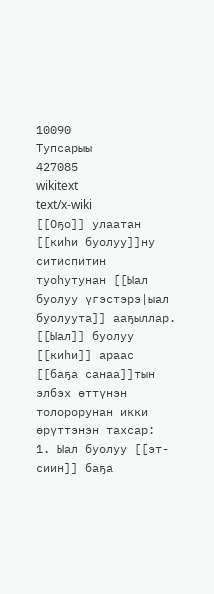10090
Тупсарыы
427085
wikitext
text/x-wiki
[[Оҕо]] улаатан [[киһи буолуу]]ну ситиспитин туоһутунан [[Ыал буолуу үгэстэрэ|ыал буолуута]] ааҕыллар. [[Ыал]] буолуу [[киһи]] араас [[баҕа санаа]]тын элбэх өттүнэн толорорунан икки өрүттэнэн тахсар:
1. Ыал буолуу [[эт-сиин]] баҕа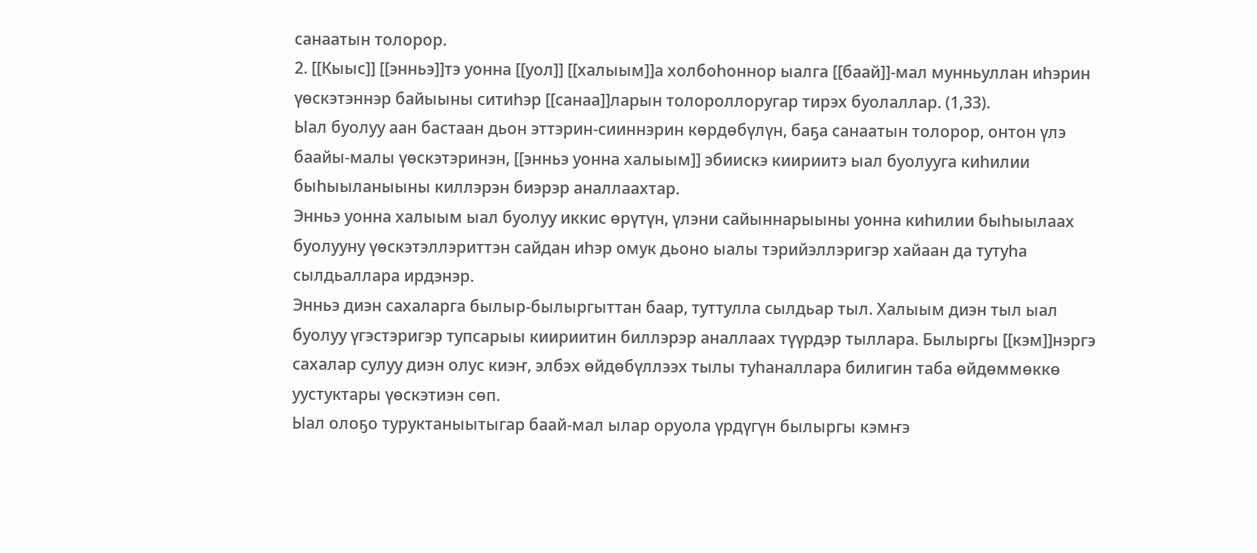санаатын толорор.
2. [[Кыыс]] [[энньэ]]тэ уонна [[уол]] [[халыым]]а холбоһоннор ыалга [[баай]]-мал мунньуллан иһэрин үөскэтэннэр байыыны ситиһэр [[санаа]]ларын толороллоругар тирэх буолаллар. (1,33).
Ыал буолуу аан бастаан дьон эттэрин-сииннэрин көрдөбүлүн, баҕа санаатын толорор, онтон үлэ баайы-малы үөскэтэринэн, [[энньэ уонна халыым]] эбиискэ киириитэ ыал буолууга киһилии быһыыланыыны киллэрэн биэрэр аналлаахтар.
Энньэ уонна халыым ыал буолуу иккис өрүтүн, үлэни сайыннарыыны уонна киһилии быһыылаах буолууну үөскэтэллэриттэн сайдан иһэр омук дьоно ыалы тэрийэллэригэр хайаан да тутуһа сылдьаллара ирдэнэр.
Энньэ диэн сахаларга былыр-былыргыттан баар, туттулла сылдьар тыл. Халыым диэн тыл ыал буолуу үгэстэригэр тупсарыы киириитин биллэрэр аналлаах түүрдэр тыллара. Былыргы [[кэм]]нэргэ сахалар сулуу диэн олус киэҥ, элбэх өйдөбүллээх тылы туһаналлара билигин таба өйдөммөккө уустуктары үөскэтиэн сөп.
Ыал олоҕо туруктаныытыгар баай-мал ылар оруола үрдүгүн былыргы кэмҥэ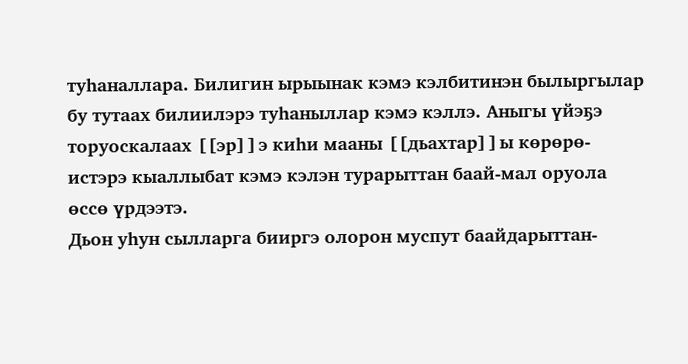туһаналлара. Билигин ырыынак кэмэ кэлбитинэн былыргылар бу тутаах билиилэрэ туһаныллар кэмэ кэллэ. Аныгы үйэҕэ торуоскалаах [[эр]]э киһи мааны [[дьахтар]]ы көрөрө-истэрэ кыаллыбат кэмэ кэлэн турарыттан баай-мал оруола өссө үрдээтэ.
Дьон уһун сылларга бииргэ олорон муспут баайдарыттан-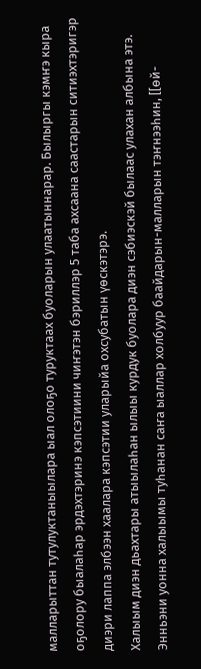малларыттан тутулуктаныылара ыал олоҕо туруктаах буоларын улаатыннарар. Былыргы кэмҥэ кыра оҕолору быалаһар эрдэхтэринэ кэпсэтиини чиҥэтэн бэриллэр 5 таба ахсаана саастарын ситиэхтэригэр диэри лаппа элбээн хаалара кэпсэтии уларыйа охсубатын үөскэтэрэ.
Халыым диэн дьахтары атыылаһан ылыы курдук буолара диэн сэбиэскэй былаас улахан албына этэ. Энньэни уонна халыымы туһанан саҥа ыаллар холбуур баайдарын-малларын тэҥнээһин, [[өй-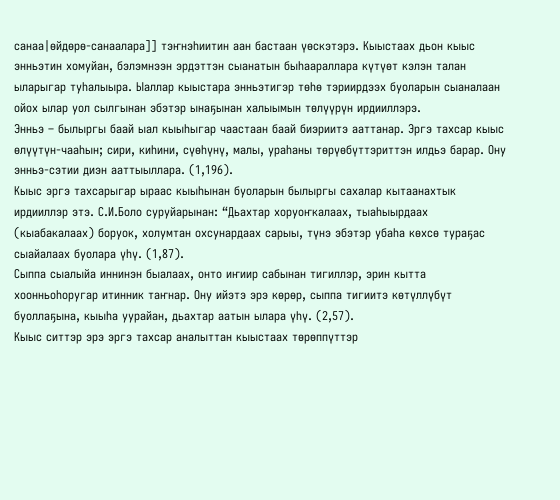санаа|өйдөрө-санаалара]] тэҥнэһиитин аан бастаан үөскэтэрэ. Кыыстаах дьон кыыс энньэтин хомуйан, бэлэмнээн эрдэттэн сыанатын быһаараллара күтүөт кэлэн талан ыларыгар туһалыыра. Ыаллар кыыстара энньэтигэр төһө тэриирдээх буоларын сыаналаан ойох ылар уол сылгынан эбэтэр ынаҕынан халыымын төлүүрүн ирдииллэрэ.
Энньэ – былыргы баай ыал кыыһыгар чаастаан баай биэриитэ ааттанар. Эргэ тахсар кыыс өлүүтүн-чааһын; сири, киһини, сүөһүнү, малы, ураһаны төрүөбүттэриттэн илдьэ барар. Ону энньэ-сэтии диэн ааттыыллара. (1,196).
Кыыс эргэ тахсарыгар ыраас кыыһынан буоларын былыргы сахалар кытаанахтык ирдииллэр этэ. С.И.Боло суруйарынан: “Дьахтар хоруоҥкалаах, тыаһыырдаах (кыабакалаах) боруок, холумтан охсунардаах сарыы, түнэ эбэтэр убаһа көхсө тураҕас сыайалаах буолара үһү. (1,87).
Сыппа сыалыйа иннинэн быалаах, онто иҥиир сабынан тигиллэр, эрин кытта хоонньоһоругар итинник таҥнар. Ону ийэтэ эрэ көрөр, сыппа тигиитэ көтүллүбүт буоллаҕына, кыыһа уурайан, дьахтар аатын ылара үһү. (2,57).
Кыыс ситтэр эрэ эргэ тахсар аналыттан кыыстаах төрөппүттэр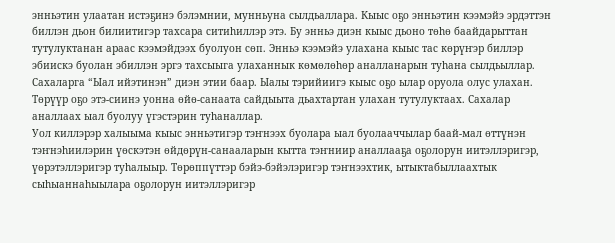энньэтин улаатан истэҕинэ бэлэмнии, мунньуна сылдьаллара. Кыыс оҕо энньэтин кээмэйэ эрдэттэн биллэн дьон билиитигэр тахсара ситиһиллэр этэ. Бу энньэ диэн кыыс дьоно төһө баайдарыттан тутулуктанан араас кээмэйдээх буолуон сөп. Энньэ кээмэйэ улахана кыыс тас көрүҥэр биллэр эбиискэ буолан эбиллэн эргэ тахсыыга улаханнык көмөлөһөр аналланарын туһана сылдьыллар.
Сахаларга “Ыал ийэтинэн” диэн этии баар. Ыалы тэрийиигэ кыыс оҕо ылар оруола олус улахан. Төрүүр оҕо этэ-сиинэ уонна өйө-санаата сайдыыта дьахтартан улахан тутулуктаах. Сахалар аналлаах ыал буолуу үгэстэрин туһаналлар.
Уол киллэрэр халыыма кыыс энньэтигэр тэҥнээх буолара ыал буолааччылар баай-мал өттүнэн тэҥнэһиилэрин үөскэтэн өйдөрүн-санааларын кытта тэҥниир аналлааҕа оҕолорун иитэллэригэр, үөрэтэллэригэр туһалыыр. Төрөппүттэр бэйэ-бэйэлэригэр тэҥнээхтик, ытыктабыллаахтык сыһыаннаһыылара оҕолорун иитэллэригэр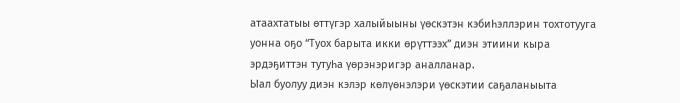атаахтатыы өттүгэр халыйыыны үөскэтэн кэбиһэллэрин тохтотууга уонна оҕо “Туох барыта икки өрүттээх” диэн этиини кыра эрдэҕиттэн тутуһа үөрэнэригэр аналланар.
Ыал буолуу диэн кэлэр көлүөнэлэри үөскэтии саҕаланыыта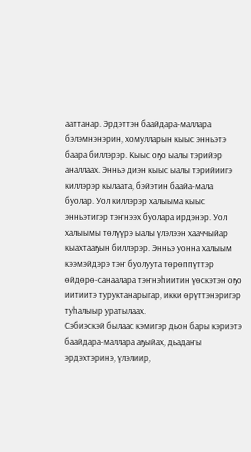ааттанар. Эрдэттэн баайдара-маллара бэлэмнэнэрин, хомулларын кыыс энньэтэ баара биллэрэр. Кыыс оҕо ыалы тэрийэр аналлаах. Энньэ диэн кыыс ыалы тэрийиигэ киллэрэр кылаата, бэйэтин баайа-мала буолар. Уол киллэрэр халыыма кыыс энньэтигэр тэҥнээх буолара ирдэнэр. Уол халыымы төлүүрэ ыалы үлэлээн хааччыйар кыахтааҕын биллэрэр. Энньэ уонна халыым кээмэйдэрэ тэҥ буолуута төрөппүттэр өйдөрө-санаалара тэҥнэһиитин үөскэтэн оҕо иитиитэ туруктанарыгар, икки өрүттэнэригэр туһалыыр уратылаах.
Сэбиэскэй былаас кэмигэр дьон бары кэриэтэ баайдара-маллара аҕыйах, дьадаҥы эрдэхтэринэ, үлэлиир,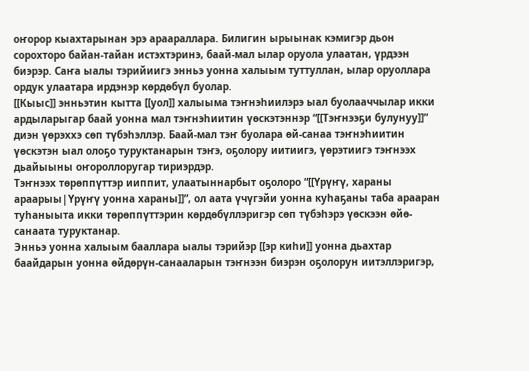оҥорор кыахтарынан эрэ араараллара. Билигин ырыынак кэмигэр дьон сорохторо байан-тайан истэхтэринэ, баай-мал ылар оруола улаатан, үрдээн биэрэр. Саҥа ыалы тэрийиигэ энньэ уонна халыым туттуллан, ылар оруоллара ордук улаатара ирдэнэр көрдөбүл буолар.
[[Кыыс]] энньэтин кытта [[уол]] халыыма тэҥнэһиилэрэ ыал буолааччылар икки ардыларыгар баай уонна мал тэҥнэһиитин үөскэтэннэр “[[Тэҥнээҕи булунуу]]” диэн үөрэххэ сөп түбэһэллэр. Баай-мал тэҥ буолара өй-санаа тэҥнэһиитин үөскэтэн ыал олоҕо туруктанарын тэҥэ, оҕолору иитиигэ, үөрэтиигэ тэҥнээх дьайыыны оҥороллоругар тириэрдэр.
Тэҥнээх төрөппүттэр ииппит, улаатыннарбыт оҕолоро “[[Үрүҥү, хараны араарыы|Үрүҥү уонна хараны]]”, ол аата үчүгэйи уонна куһаҕаны таба арааран туһаныыта икки төрөппүттэрин көрдөбүллэригэр сөп түбэһэрэ үөскээн өйө-санаата туруктанар.
Энньэ уонна халыым бааллара ыалы тэрийэр [[эр киһи]] уонна дьахтар баайдарын уонна өйдөрүн-санааларын тэҥнээн биэрэн оҕолорун иитэллэригэр,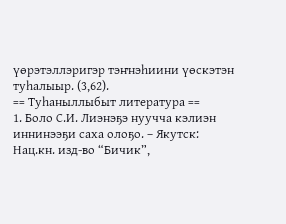үөрэтэллэригэр тэҥнэһиини үөскэтэн туһалыыр. (3,62).
== Туһаныллыбыт литература ==
1. Боло С.И. Лиэнэҕэ нуучча кэлиэн иннинээҕи саха олоҕо. – Якутск: Нац.кн. изд-во “Бичик”,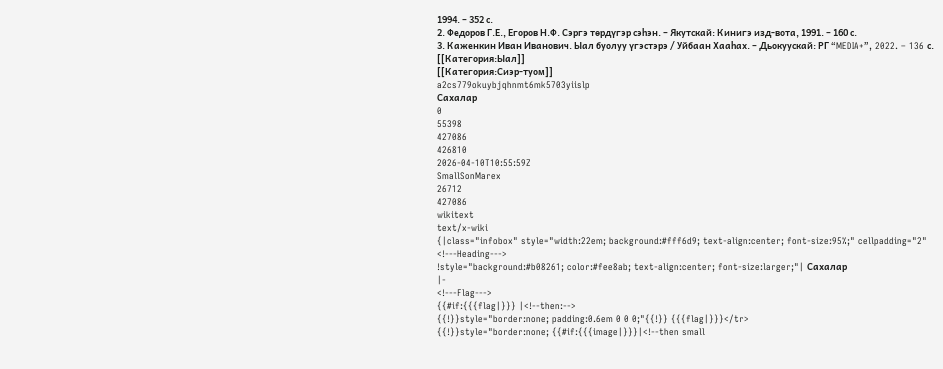1994. – 352 с.
2. Федоров Г.Е., Егоров Н.Ф. Сэргэ төрдүгэр сэһэн. – Якутскай: Кинигэ изд-вота, 1991. – 160 с.
3. Каженкин Иван Иванович. Ыал буолуу үгэстэрэ / Уйбаан Хааһах. – Дьокуускай: РГ “MEDIA+”, 2022. – 136 с.
[[Категория:Ыал]]
[[Категория:Сиэр-туом]]
a2cs779okuybjqhnmt6mk5703yiislp
Сахалар
0
55398
427086
426810
2026-04-10T10:55:59Z
SmallSonMarex
26712
427086
wikitext
text/x-wiki
{|class="infobox" style="width:22em; background:#fff6d9; text-align:center; font-size:95%;" cellpadding="2"
<!---Heading--->
!style="background:#b08261; color:#fee8ab; text-align:center; font-size:larger;"| Сахалар
|-
<!---Flag--->
{{#if:{{{flag|}}} |<!--then:-->
{{!}}style="border:none; padding:0.6em 0 0 0;"{{!}} {{{flag|}}}</tr>
{{!}}style="border:none; {{#if:{{{image|}}}|<!--then small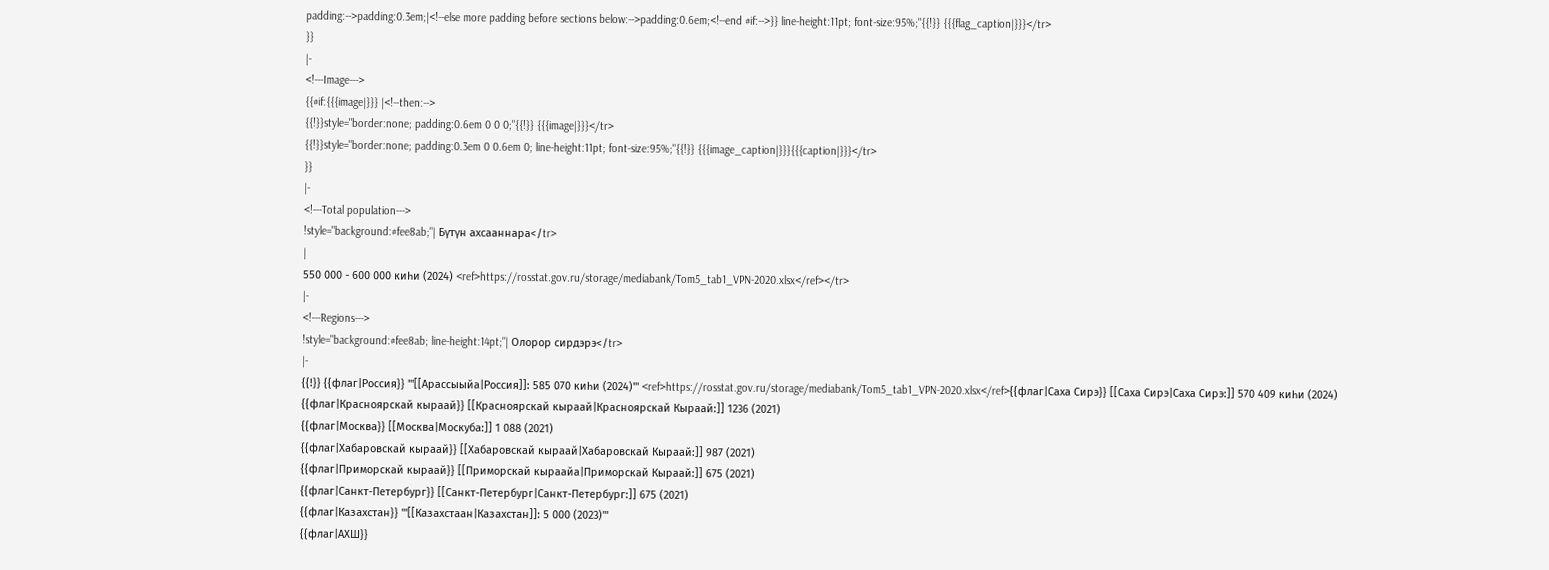padding:-->padding:0.3em;|<!--else more padding before sections below:-->padding:0.6em;<!--end #if:-->}} line-height:11pt; font-size:95%;"{{!}} {{{flag_caption|}}}</tr>
}}
|-
<!---Image--->
{{#if:{{{image|}}} |<!--then:-->
{{!}}style="border:none; padding:0.6em 0 0 0;"{{!}} {{{image|}}}</tr>
{{!}}style="border:none; padding:0.3em 0 0.6em 0; line-height:11pt; font-size:95%;"{{!}} {{{image_caption|}}}{{{caption|}}}</tr>
}}
|-
<!---Total population--->
!style="background:#fee8ab;"| Бүтүн ахсааннара</tr>
|
550 000 - 600 000 киһи (2024) <ref>https://rosstat.gov.ru/storage/mediabank/Tom5_tab1_VPN-2020.xlsx</ref></tr>
|-
<!---Regions--->
!style="background:#fee8ab; line-height:14pt;"| Олорор сирдэрэ</tr>
|-
{{!}} {{флаг|Россия}} '''[[Арассыыйа|Россия]]: 585 070 киһи (2024)''' <ref>https://rosstat.gov.ru/storage/mediabank/Tom5_tab1_VPN-2020.xlsx</ref>{{флаг|Саха Сирэ}} [[Саха Сирэ|Саха Сирэ:]] 570 409 киһи (2024)
{{флаг|Красноярскай кыраай}} [[Красноярскай кыраай|Красноярскай Кыраай:]] 1236 (2021)
{{флаг|Москва}} [[Москва|Москуба:]] 1 088 (2021)
{{флаг|Хабаровскай кыраай}} [[Хабаровскай кыраай|Хабаровскай Кыраай:]] 987 (2021)
{{флаг|Приморскай кыраай}} [[Приморскай кыраайа|Приморскай Кыраай:]] 675 (2021)
{{флаг|Санкт-Петербург}} [[Санкт-Петербург|Санкт-Петербург:]] 675 (2021)
{{флаг|Казахстан}} '''[[Казахстаан|Казахстан]]: 5 000 (2023)'''
{{флаг|АХШ}}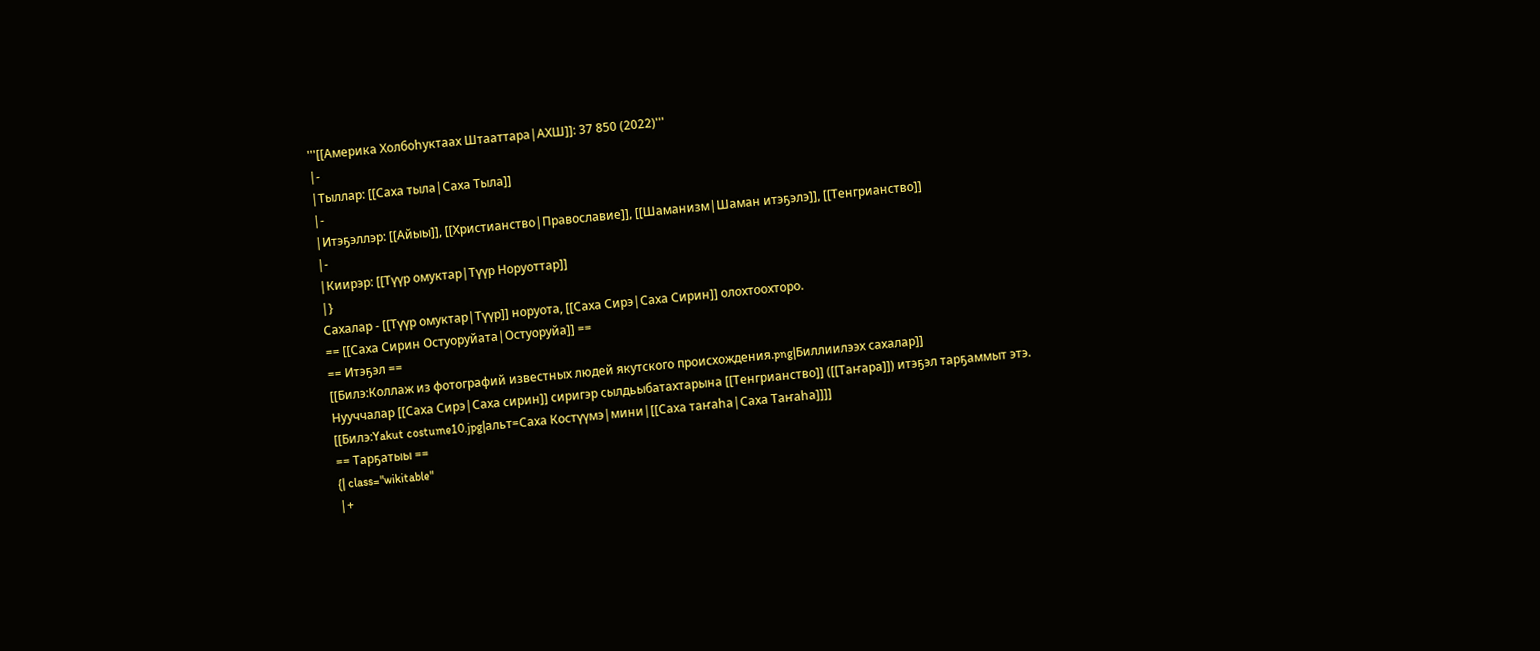'''[[Америка Холбоһуктаах Штааттара|АХШ]]: 37 850 (2022)'''
|-
|Тыллар: [[Саха тыла|Саха Тыла]]
|-
|Итэҕэллэр: [[Айыы]], [[Христианство|Православие]], [[Шаманизм|Шаман итэҕэлэ]], [[Тенгрианство]]
|-
|Киирэр: [[Түүр омуктар|Түүр Норуоттар]]
|}
Сахалар - [[Түүр омуктар|Түүр]] норуота, [[Саха Сирэ|Саха Сирин]] олохтоохторо.
== [[Саха Сирин Остуоруйата|Остуоруйа]] ==
== Итэҕэл ==
[[Билэ:Коллаж из фотографий известных людей якутского происхождения.png|Биллиилээх сахалар]]
Нууччалар [[Саха Сирэ|Саха сирин]] сиригэр сылдьыбатахтарына [[Тенгрианство]] ([[Таҥара]]) итэҕэл тарҕаммыт этэ.
[[Билэ:Yakut costume10.jpg|альт=Саха Костүүмэ|мини|[[Саха таҥаһа|Саха Таҥаһа]]]]
== Тарҕатыы ==
{| class="wikitable"
|+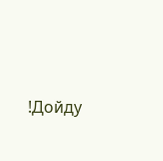!Дойду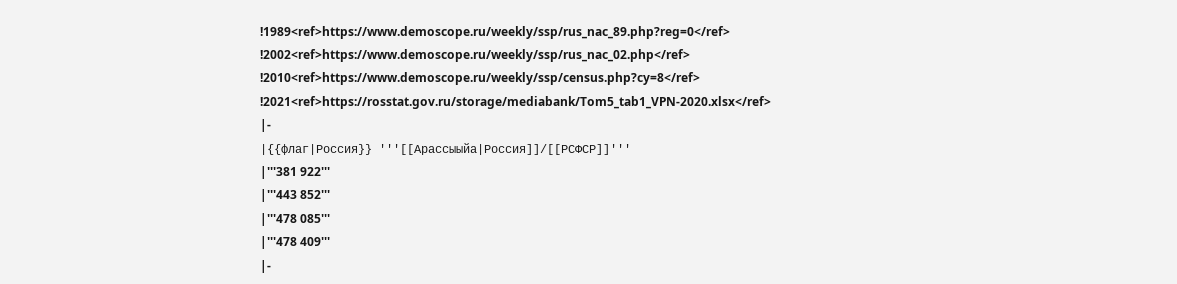!1989<ref>https://www.demoscope.ru/weekly/ssp/rus_nac_89.php?reg=0</ref>
!2002<ref>https://www.demoscope.ru/weekly/ssp/rus_nac_02.php</ref>
!2010<ref>https://www.demoscope.ru/weekly/ssp/census.php?cy=8</ref>
!2021<ref>https://rosstat.gov.ru/storage/mediabank/Tom5_tab1_VPN-2020.xlsx</ref>
|-
|{{флаг|Россия}} '''[[Арассыыйа|Россия]]/[[РСФСР]]'''
|'''381 922'''
|'''443 852'''
|'''478 085'''
|'''478 409'''
|-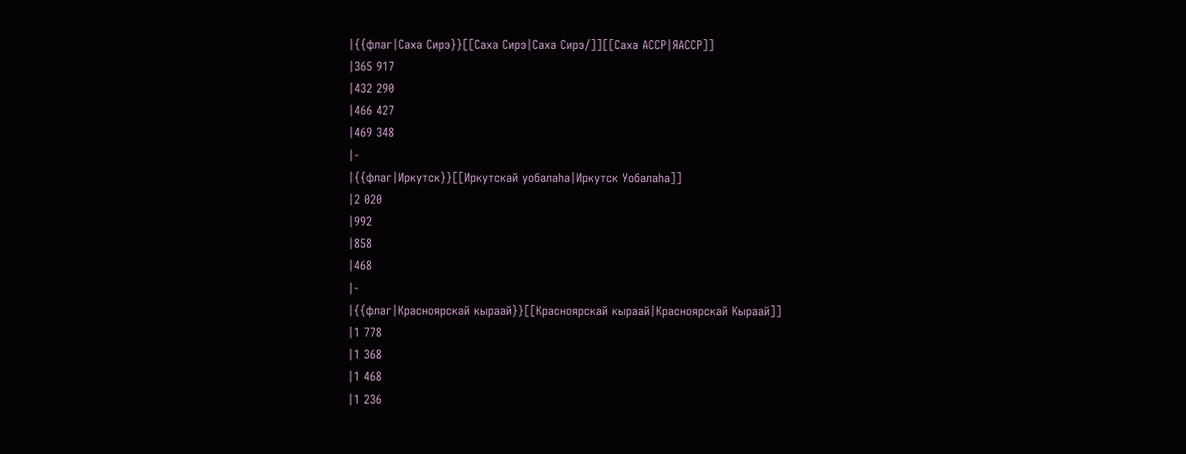|{{флаг|Саха Сирэ}}[[Саха Сирэ|Саха Сирэ/]][[Саха АССР|ЯАССР]]
|365 917
|432 290
|466 427
|469 348
|-
|{{флаг|Иркутск}}[[Иркутскай уобалаһа|Иркутск Уобалаһа]]
|2 020
|992
|858
|468
|-
|{{флаг|Красноярскай кыраай}}[[Красноярскай кыраай|Красноярскай Кыраай]]
|1 778
|1 368
|1 468
|1 236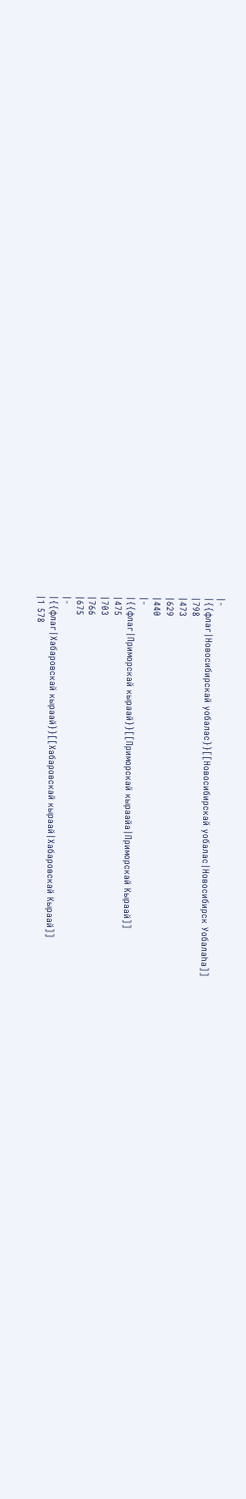|-
|{{флаг|Новосибирскай уобалас}}[[Новосибирскай уобалас|Новосибирск Уобалаһа]]
|798
|473
|629
|440
|-
|{{флаг|Приморскай кыраай}}[[Приморскай кыраайа|Приморскай Кыраай]]
|475
|703
|766
|675
|-
|{{флаг|Хабаровскай кыраай}}[[Хабаровскай кыраай|Хабаровскай Кыраай]]
|1 578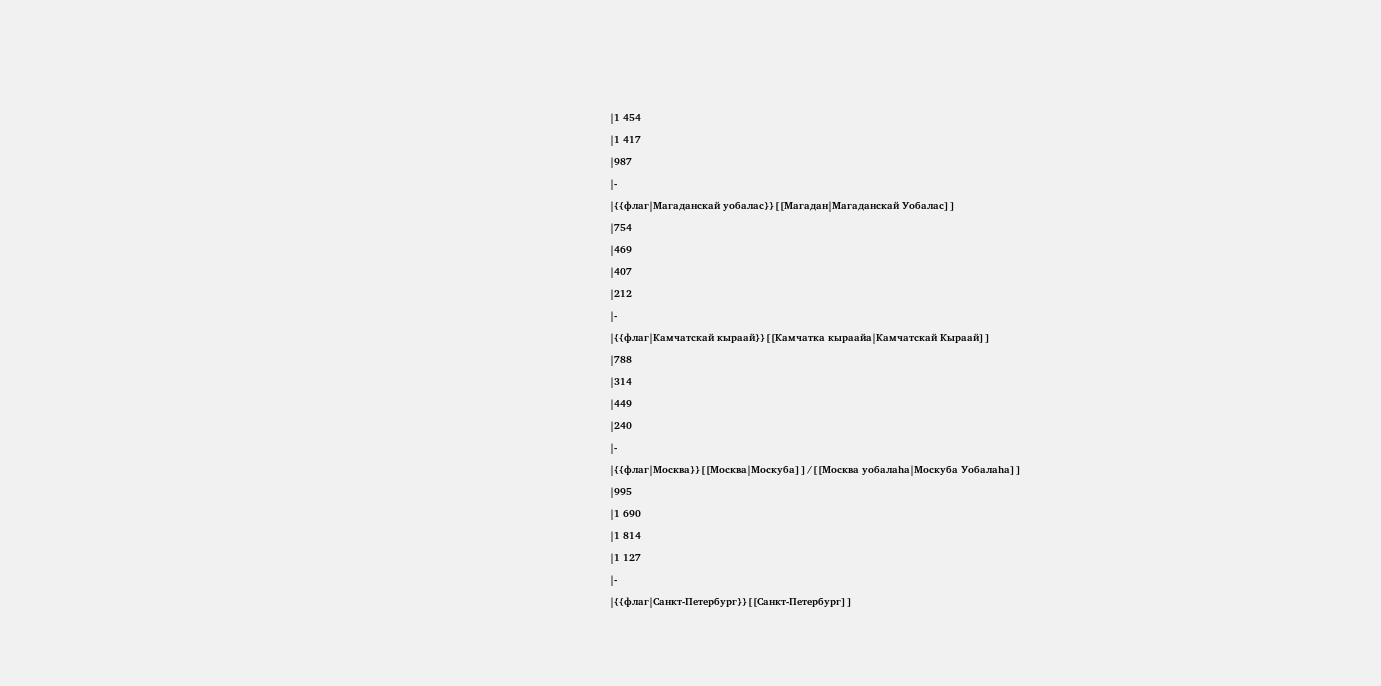|1 454
|1 417
|987
|-
|{{флаг|Магаданскай уобалас}}[[Магадан|Магаданскай Уобалас]]
|754
|469
|407
|212
|-
|{{флаг|Камчатскай кыраай}}[[Камчатка кыраайа|Камчатскай Кыраай]]
|788
|314
|449
|240
|-
|{{флаг|Москва}}[[Москва|Москуба]]/[[Москва уобалаһа|Москуба Уобалаһа]]
|995
|1 690
|1 814
|1 127
|-
|{{флаг|Санкт-Петербург}}[[Санкт-Петербург]]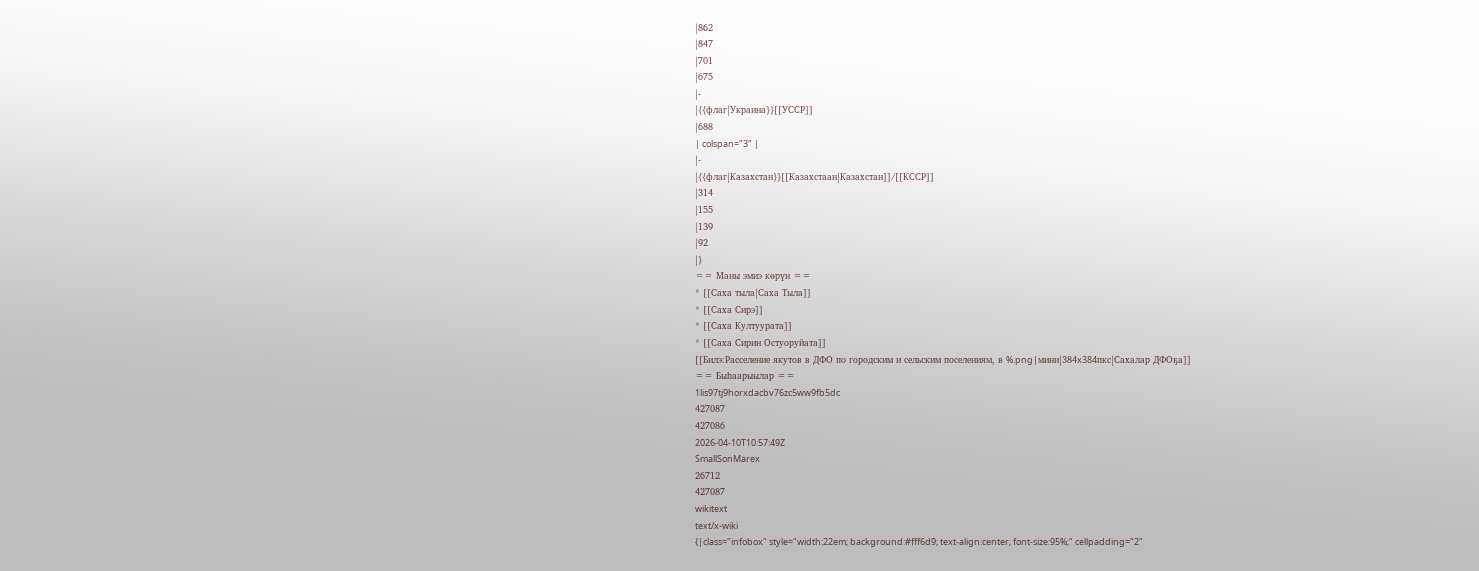|862
|847
|701
|675
|-
|{{флаг|Украина}}[[УССР]]
|688
| colspan="3" |
|-
|{{флаг|Казахстан}}[[Казахстаан|Казахстан]]/[[КССР]]
|314
|155
|139
|92
|}
== Маны эмиэ көрүн ==
* [[Саха тыла|Саха Тыла]]
* [[Саха Сирэ]]
* [[Саха Култуурата]]
* [[Саха Сирин Остуоруйата]]
[[Билэ:Расселение якутов в ДФО по городским и сельским поселениям, в %.png|мини|384x384пкс|Сахалар ДФОҕа]]
== Быһаарыылар ==
1lis97tj9horxdacbv76zc5ww9fb5dc
427087
427086
2026-04-10T10:57:49Z
SmallSonMarex
26712
427087
wikitext
text/x-wiki
{|class="infobox" style="width:22em; background:#fff6d9; text-align:center; font-size:95%;" cellpadding="2"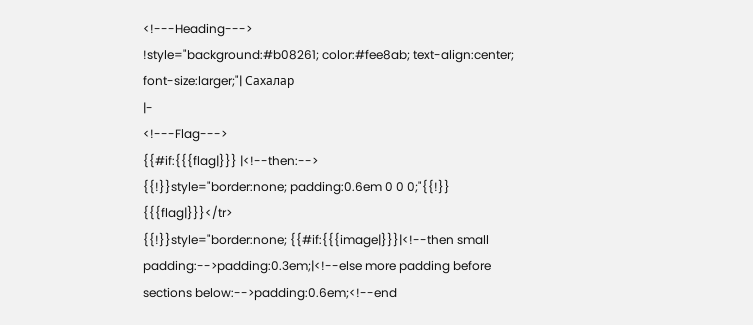<!---Heading--->
!style="background:#b08261; color:#fee8ab; text-align:center; font-size:larger;"| Сахалар
|-
<!---Flag--->
{{#if:{{{flag|}}} |<!--then:-->
{{!}}style="border:none; padding:0.6em 0 0 0;"{{!}} {{{flag|}}}</tr>
{{!}}style="border:none; {{#if:{{{image|}}}|<!--then small padding:-->padding:0.3em;|<!--else more padding before sections below:-->padding:0.6em;<!--end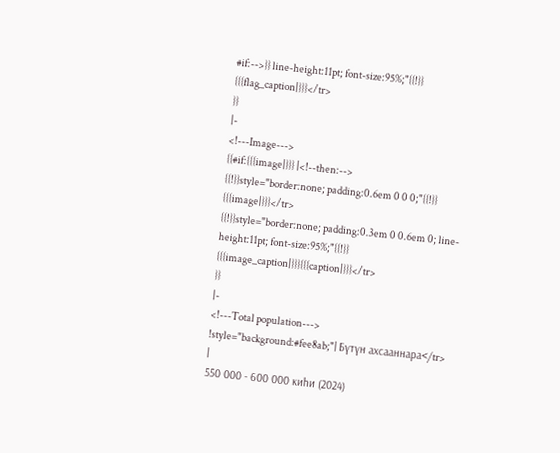#if:-->}} line-height:11pt; font-size:95%;"{{!}} {{{flag_caption|}}}</tr>
}}
|-
<!---Image--->
{{#if:{{{image|}}} |<!--then:-->
{{!}}style="border:none; padding:0.6em 0 0 0;"{{!}} {{{image|}}}</tr>
{{!}}style="border:none; padding:0.3em 0 0.6em 0; line-height:11pt; font-size:95%;"{{!}} {{{image_caption|}}}{{{caption|}}}</tr>
}}
|-
<!---Total population--->
!style="background:#fee8ab;"| Бүтүн ахсааннара</tr>
|
550 000 - 600 000 киһи (2024)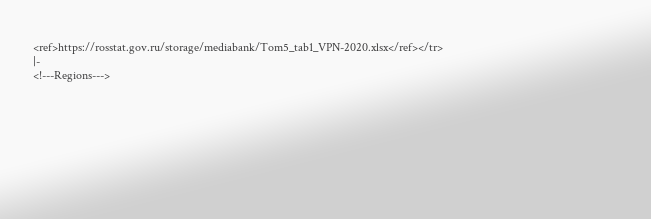<ref>https://rosstat.gov.ru/storage/mediabank/Tom5_tab1_VPN-2020.xlsx</ref></tr>
|-
<!---Regions--->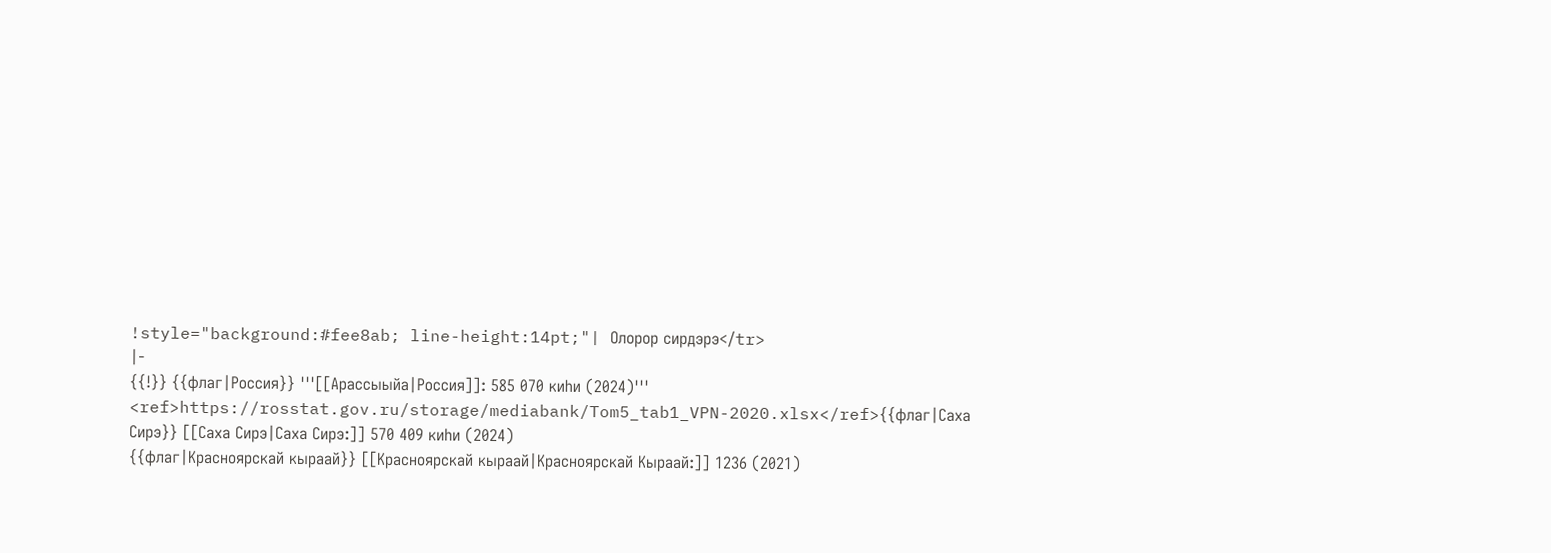!style="background:#fee8ab; line-height:14pt;"| Олорор сирдэрэ</tr>
|-
{{!}} {{флаг|Россия}} '''[[Арассыыйа|Россия]]: 585 070 киһи (2024)''' <ref>https://rosstat.gov.ru/storage/mediabank/Tom5_tab1_VPN-2020.xlsx</ref>{{флаг|Саха Сирэ}} [[Саха Сирэ|Саха Сирэ:]] 570 409 киһи (2024)
{{флаг|Красноярскай кыраай}} [[Красноярскай кыраай|Красноярскай Кыраай:]] 1236 (2021)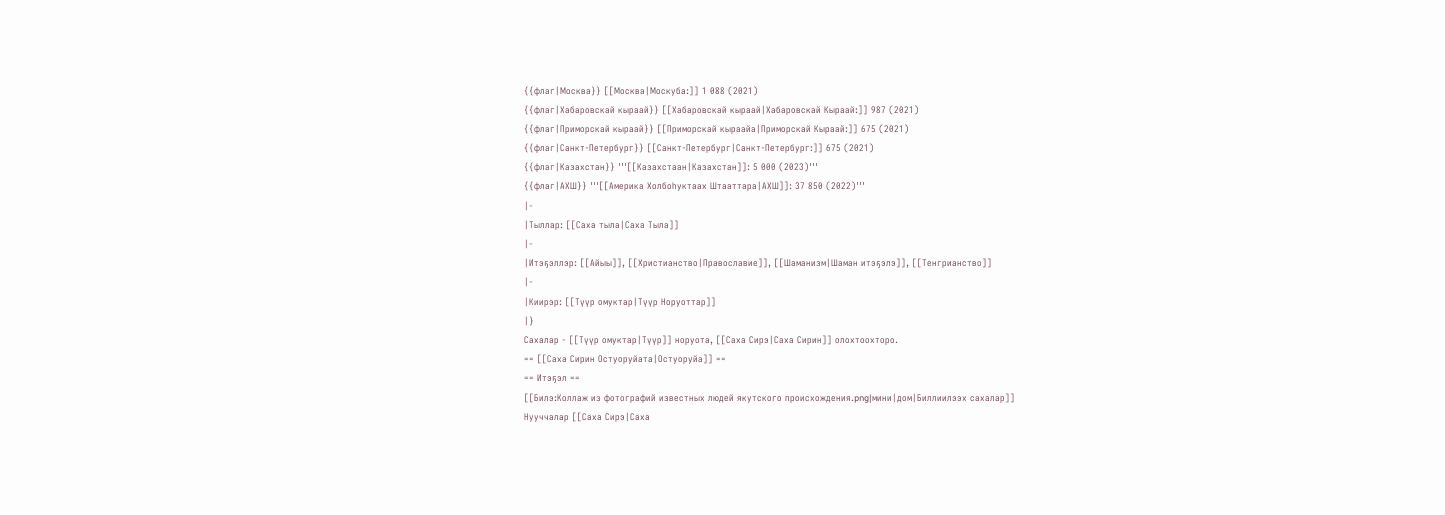{{флаг|Москва}} [[Москва|Москуба:]] 1 088 (2021)
{{флаг|Хабаровскай кыраай}} [[Хабаровскай кыраай|Хабаровскай Кыраай:]] 987 (2021)
{{флаг|Приморскай кыраай}} [[Приморскай кыраайа|Приморскай Кыраай:]] 675 (2021)
{{флаг|Санкт-Петербург}} [[Санкт-Петербург|Санкт-Петербург:]] 675 (2021)
{{флаг|Казахстан}} '''[[Казахстаан|Казахстан]]: 5 000 (2023)'''
{{флаг|АХШ}} '''[[Америка Холбоһуктаах Штааттара|АХШ]]: 37 850 (2022)'''
|-
|Тыллар: [[Саха тыла|Саха Тыла]]
|-
|Итэҕэллэр: [[Айыы]], [[Христианство|Православие]], [[Шаманизм|Шаман итэҕэлэ]], [[Тенгрианство]]
|-
|Киирэр: [[Түүр омуктар|Түүр Норуоттар]]
|}
Сахалар - [[Түүр омуктар|Түүр]] норуота, [[Саха Сирэ|Саха Сирин]] олохтоохторо.
== [[Саха Сирин Остуоруйата|Остуоруйа]] ==
== Итэҕэл ==
[[Билэ:Коллаж из фотографий известных людей якутского происхождения.png|мини|дом|Биллиилээх сахалар]]
Нууччалар [[Саха Сирэ|Саха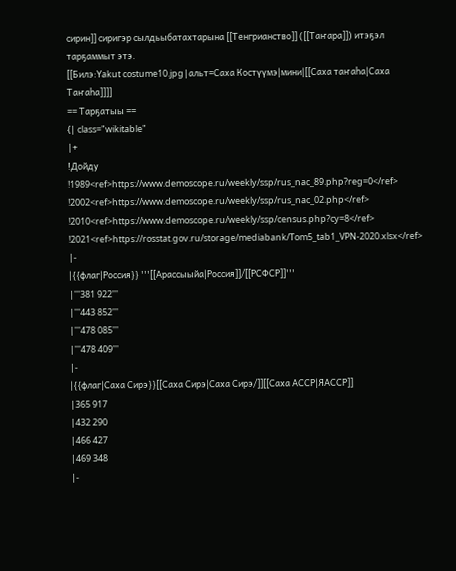сирин]] сиригэр сылдьыбатахтарына [[Тенгрианство]] ([[Таҥара]]) итэҕэл тарҕаммыт этэ.
[[Билэ:Yakut costume10.jpg|альт=Саха Костүүмэ|мини|[[Саха таҥаһа|Саха Таҥаһа]]]]
== Тарҕатыы ==
{| class="wikitable"
|+
!Дойду
!1989<ref>https://www.demoscope.ru/weekly/ssp/rus_nac_89.php?reg=0</ref>
!2002<ref>https://www.demoscope.ru/weekly/ssp/rus_nac_02.php</ref>
!2010<ref>https://www.demoscope.ru/weekly/ssp/census.php?cy=8</ref>
!2021<ref>https://rosstat.gov.ru/storage/mediabank/Tom5_tab1_VPN-2020.xlsx</ref>
|-
|{{флаг|Россия}} '''[[Арассыыйа|Россия]]/[[РСФСР]]'''
|'''381 922'''
|'''443 852'''
|'''478 085'''
|'''478 409'''
|-
|{{флаг|Саха Сирэ}}[[Саха Сирэ|Саха Сирэ/]][[Саха АССР|ЯАССР]]
|365 917
|432 290
|466 427
|469 348
|-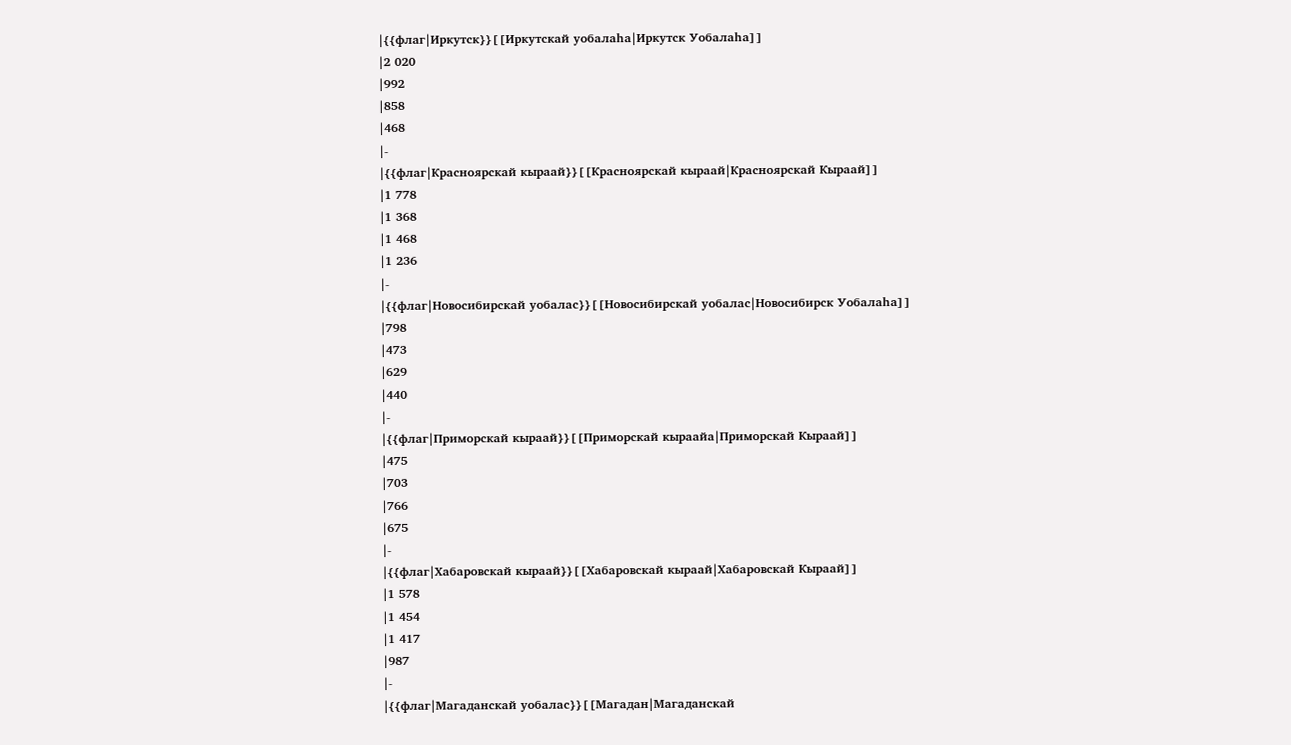|{{флаг|Иркутск}}[[Иркутскай уобалаһа|Иркутск Уобалаһа]]
|2 020
|992
|858
|468
|-
|{{флаг|Красноярскай кыраай}}[[Красноярскай кыраай|Красноярскай Кыраай]]
|1 778
|1 368
|1 468
|1 236
|-
|{{флаг|Новосибирскай уобалас}}[[Новосибирскай уобалас|Новосибирск Уобалаһа]]
|798
|473
|629
|440
|-
|{{флаг|Приморскай кыраай}}[[Приморскай кыраайа|Приморскай Кыраай]]
|475
|703
|766
|675
|-
|{{флаг|Хабаровскай кыраай}}[[Хабаровскай кыраай|Хабаровскай Кыраай]]
|1 578
|1 454
|1 417
|987
|-
|{{флаг|Магаданскай уобалас}}[[Магадан|Магаданскай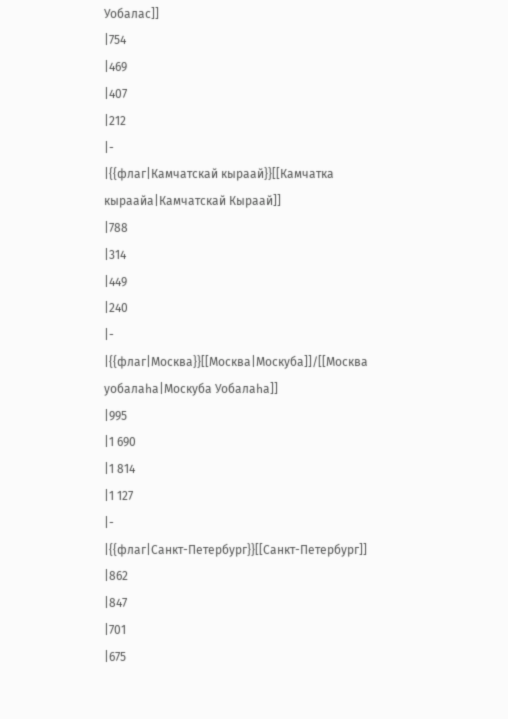Уобалас]]
|754
|469
|407
|212
|-
|{{флаг|Камчатскай кыраай}}[[Камчатка кыраайа|Камчатскай Кыраай]]
|788
|314
|449
|240
|-
|{{флаг|Москва}}[[Москва|Москуба]]/[[Москва уобалаһа|Москуба Уобалаһа]]
|995
|1 690
|1 814
|1 127
|-
|{{флаг|Санкт-Петербург}}[[Санкт-Петербург]]
|862
|847
|701
|675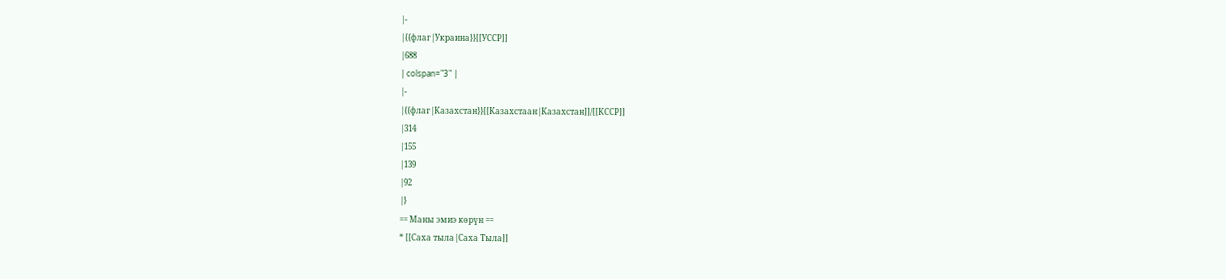|-
|{{флаг|Украина}}[[УССР]]
|688
| colspan="3" |
|-
|{{флаг|Казахстан}}[[Казахстаан|Казахстан]]/[[КССР]]
|314
|155
|139
|92
|}
== Маны эмиэ көрүн ==
* [[Саха тыла|Саха Тыла]]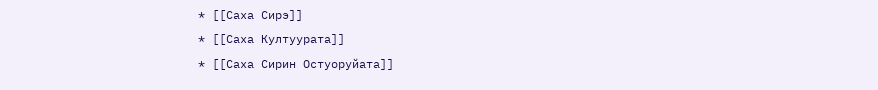* [[Саха Сирэ]]
* [[Саха Култуурата]]
* [[Саха Сирин Остуоруйата]]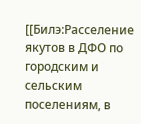[[Билэ:Расселение якутов в ДФО по городским и сельским поселениям, в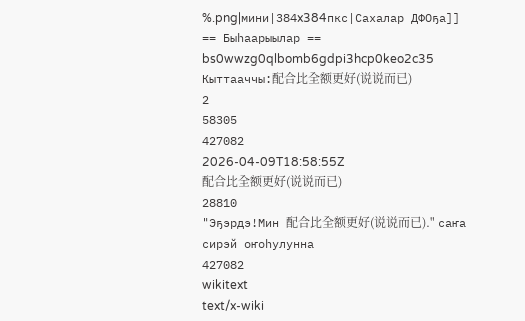%.png|мини|384x384пкс|Сахалар ДФОҕа]]
== Быһаарыылар ==
bs0wwzg0qlbomb6gdpi3hcp0keo2c35
Кыттааччы:配合比全额更好(说说而已)
2
58305
427082
2026-04-09T18:58:55Z
配合比全额更好(说说而已)
28810
"Эҕэрдэ!Мин 配合比全额更好(说说而已)." саҥа сирэй оҥоһулунна
427082
wikitext
text/x-wiki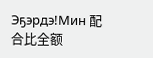Эҕэрдэ!Мин 配合比全额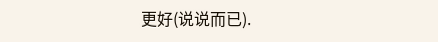更好(说说而已).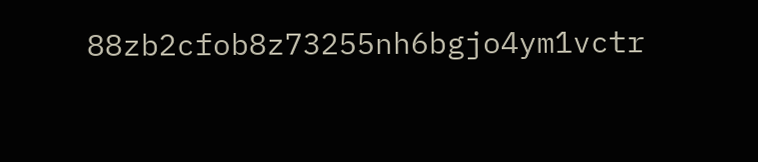88zb2cfob8z73255nh6bgjo4ym1vctr